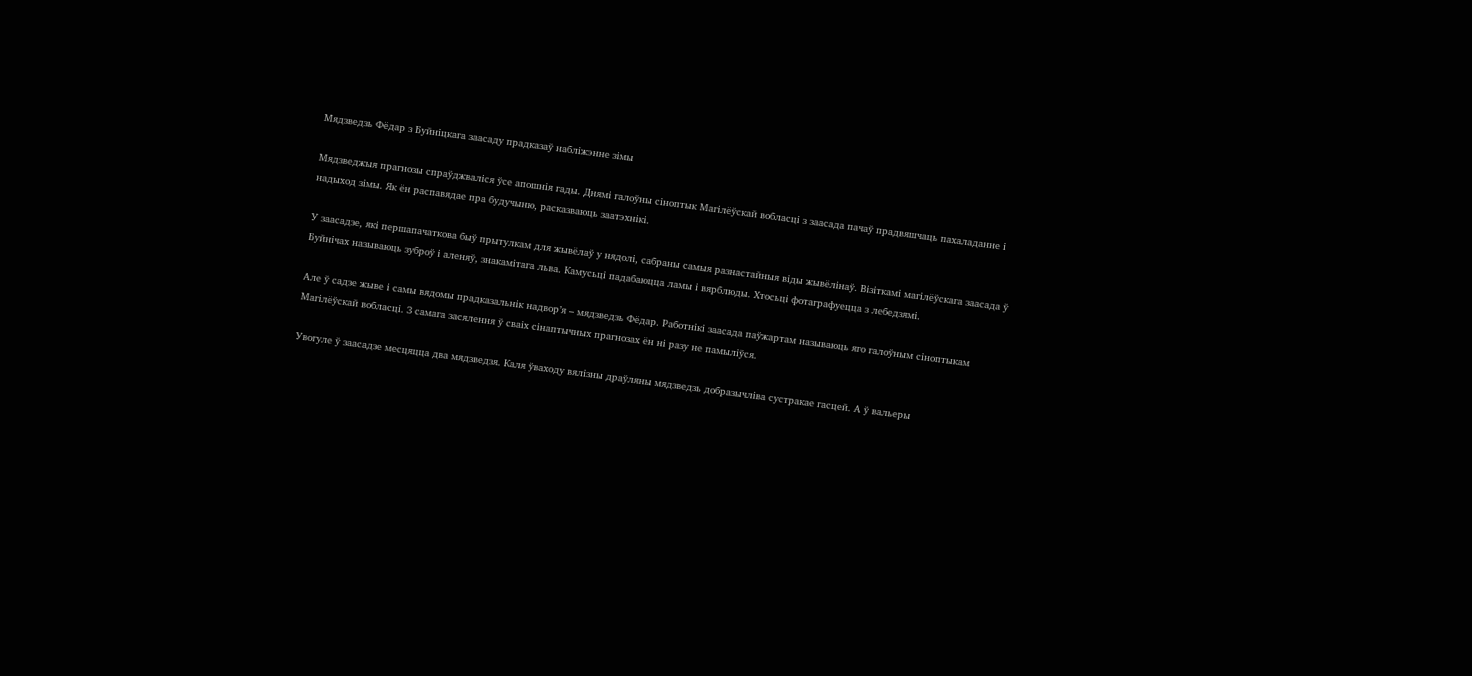Мядзведзь Фёдар з Буйніцкага заасаду прадказаў набліжэнне зімы

Мядзведжыя прагнозы спраўджваліся ўсе апошнія гады. Днямі галоўны сіноптык Магілёўскай вобласці з заасада пачаў прадвяшчаць пахаладанне і надыход зімы. Як ён распавядае пра будучыню, расказваюць заатэхнікі.

У заасадзе, які першапачаткова быў прытулкам для жывёлаў у нядолі, сабраны самыя разнастайныя віды жывёлінаў. Візіткамі магілёўскага заасада ў Буйнічах называюць зуброў і аленяў, знакамітага льва. Камусьці падабаюцца ламы і вярблюды. Хтосьці фотаграфуецца з лебедзямі.

Але ў садзе жыве і самы вядомы прадказальнік надвор’я – мядзведзь Фёдар. Работнікі заасада паўжартам называюць яго галоўным сіноптыкам Магілёўскай вобласці. З самага засялення ў сваіх сінаптычных прагнозах ён ні разу не памыліўся.

Увогуле ў заасадзе месцяцца два мядзведзя. Каля ўваходу вялізны драўляны мядзведзь добразычліва сустракае гасцей. А ў вальеры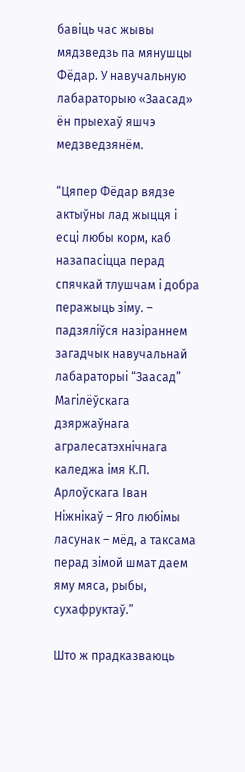бавіць час жывы мядзведзь па мянушцы Фёдар. У навучальную лабараторыю «Заасад» ён прыехаў яшчэ медзведзянём.

“Цяпер Фёдар вядзе актыўны лад жыцця і есці любы корм, каб назапасіцца перад спячкай тлушчам і добра перажыць зіму. – падзяліўся назіраннем загадчык навучальнай лабараторыі “Заасад” Магілёўскага дзяржаўнага агралесатэхнічнага каледжа імя К.П. Арлоўскага Іван Ніжнікаў – Яго любімы ласунак – мёд, а таксама перад зімой шмат даем яму мяса, рыбы, сухафруктаў.”

Што ж прадказваюць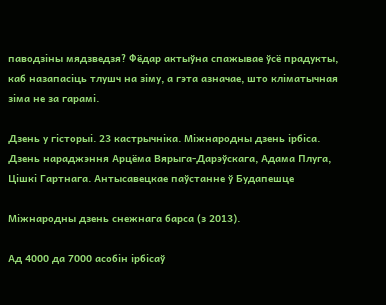паводзіны мядзведзя? Фёдар актыўна спажывае ўсё прадукты, каб назапасіць тлушч на зіму, а гэта азначае, што кліматычная зіма не за гарамі.

Дзень у гісторыі. 23 кастрычніка. Міжнародны дзень ірбіса. Дзень нараджэння Арцёма Вярыга-Дарэўскага, Адама Плуга, Цішкі Гартнага. Антысавецкае паўстанне ў Будапешце

Міжнародны дзень снежнага барса (з 2013).

Ад 4000 да 7000 асобін ірбісаў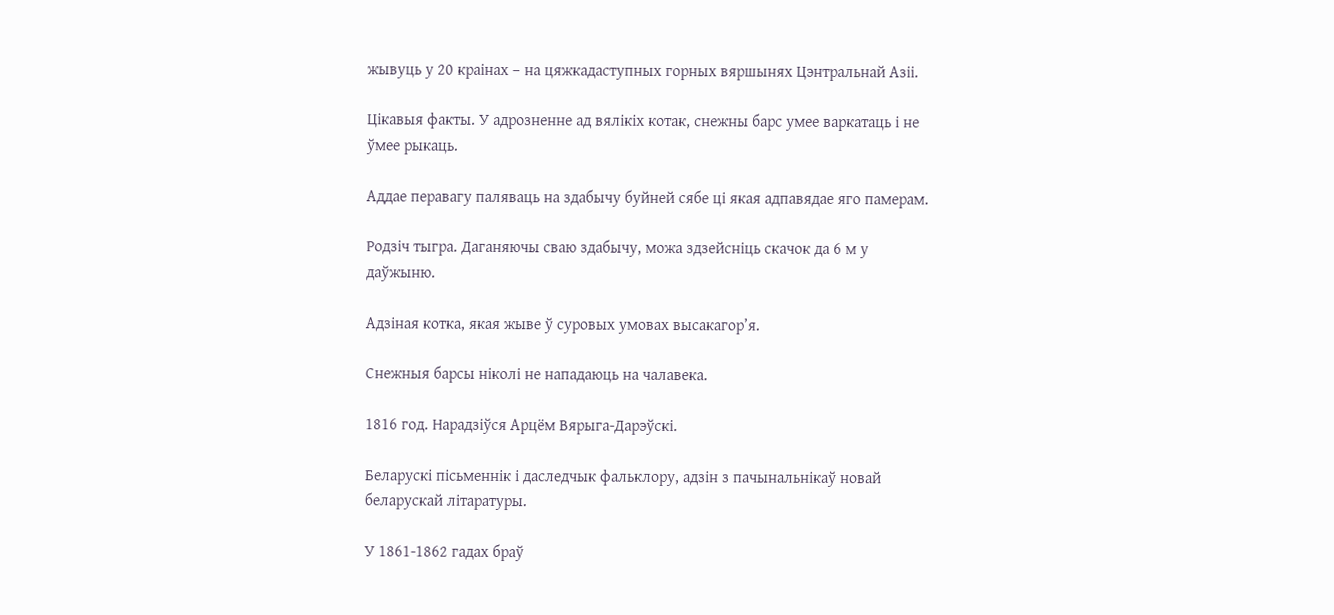жывуць у 20 краінах – на цяжкадаступных горных вяршынях Цэнтральнай Азіі.

Цікавыя факты. У адрозненне ад вялікіх котак, снежны барс умее варкатаць і не ўмее рыкаць.

Аддае перавагу паляваць на здабычу буйней сябе ці якая адпавядае яго памерам.

Родзіч тыгра. Даганяючы сваю здабычу, можа здзейсніць скачок да 6 м у даўжыню.

Адзіная котка, якая жыве ў суровых умовах высакагор’я.

Снежныя барсы ніколі не нападаюць на чалавека.

1816 год. Нарадзіўся Арцём Вярыга-Дарэўскі.

Беларускі пісьменнік і даследчык фальклору, адзін з пачынальнікаў новай беларускай літаратуры.

У 1861-1862 гадах браў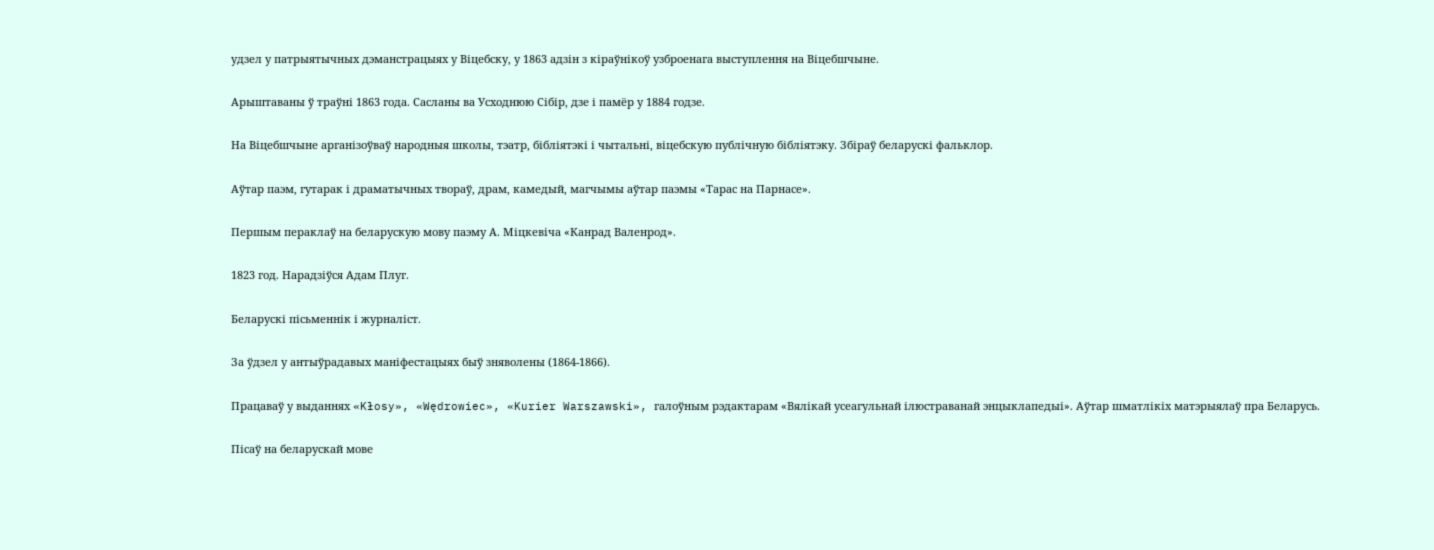удзел у патрыятычных дэманстрацыях у Віцебску, у 1863 адзін з кіраўнікоў узброенага выступлення на Віцебшчыне.

Арыштаваны ў траўні 1863 года. Сасланы ва Усходнюю Сібір, дзе і памёр у 1884 годзе.

На Віцебшчыне арганізоўваў народныя школы, тэатр, бібліятэкі і чытальні, віцебскую публічную бібліятэку. Збіраў беларускі фальклор.

Аўтар паэм, гутарак і драматычных твораў, драм, камедый, магчымы аўтар паэмы «Тарас на Парнасе».

Першым пераклаў на беларускую мову паэму А. Міцкевіча «Канрад Валенрод».

1823 год. Нарадзіўся Адам Плуг.

Беларускі пісьменнік і журналіст.

За ўдзел у антыўрадавых маніфестацыях быў зняволены (1864-1866).

Працаваў у выданнях «Kłosy», «Wędrowiec», «Kurier Warszawski», галоўным рэдактарам «Вялікай усеагульнай ілюстраванай энцыклапедыі». Аўтар шматлікіх матэрыялаў пра Беларусь.

Пісаў на беларускай мове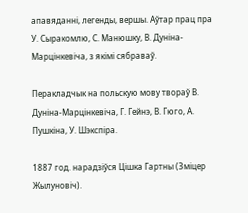апавяданні, легенды, вершы. Аўтар прац пра У. Сыракомлю, С. Манюшку, В. Дуніна-Марцінкевіча, з якімі сябраваў.

Перакладчык на польскую мову твораў В. Дуніна-Марцінкевіча, Г. Гейнэ, В. Гюго, А. Пушкіна, У. Шэкспіра.

1887 год. нарадзіўся Цішка Гартны (Зміцер Жылуновіч).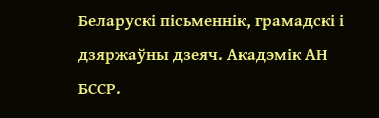Беларускі пісьменнік, грамадскі і дзяржаўны дзеяч. Акадэмік АН БССР.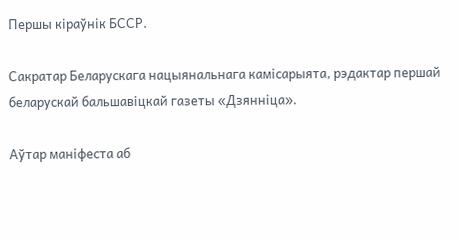Першы кіраўнік БССР.

Сакратар Беларускага нацыянальнага камісарыята, рэдактар першай беларускай бальшавіцкай газеты «Дзянніца».

Аўтар маніфеста аб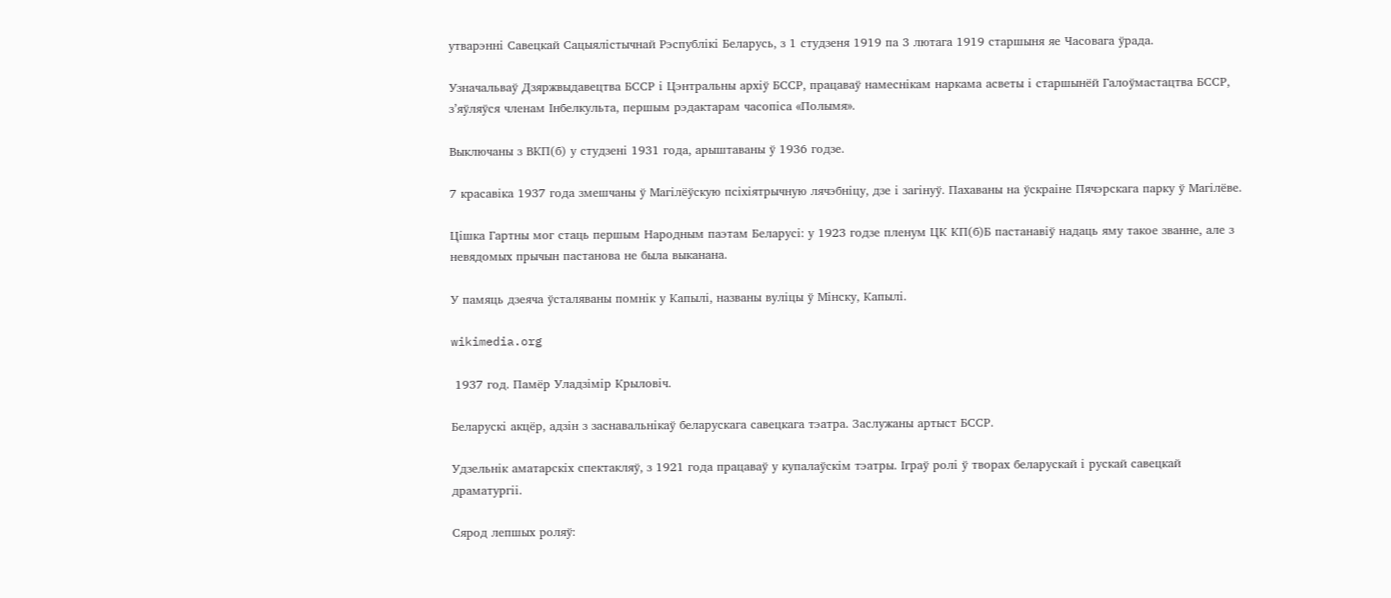утварэнні Савецкай Сацыялістычнай Рэспублікі Беларусь, з 1 студзеня 1919 па 3 лютага 1919 старшыня яе Часовага ўрада.

Узначальваў Дзяржвыдавецтва БССР і Цэнтральны архіў БССР, працаваў намеснікам наркама асветы і старшынёй Галоўмастацтва БССР, з’яўляўся членам Інбелкульта, першым рэдактарам часопіса «Полымя».

Выключаны з ВКП(б) у студзені 1931 года, арыштаваны ў 1936 годзе.

7 красавіка 1937 года змешчаны ў Магілёўскую псіхіятрычную лячэбніцу, дзе і загінуў. Пахаваны на ўскраіне Пячэрскага парку ў Магілёве.

Цішка Гартны мог стаць першым Народным паэтам Беларусі: у 1923 годзе пленум ЦК КП(б)Б пастанавіў надаць яму такое званне, але з невядомых прычын пастанова не была выканана.

У памяць дзеяча ўсталяваны помнік у Капылі, названы вуліцы ў Мінску, Капылі.

wikimedia.org

 1937 год. Памёр Уладзімір Крыловіч.

Беларускі акцёр, адзін з заснавальнікаў беларускага савецкага тэатра. Заслужаны артыст БССР.

Удзельнік аматарскіх спектакляў, з 1921 года працаваў у купалаўскім тэатры. Іграў ролі ў творах беларускай і рускай савецкай драматургіі.

Сярод лепшых роляў: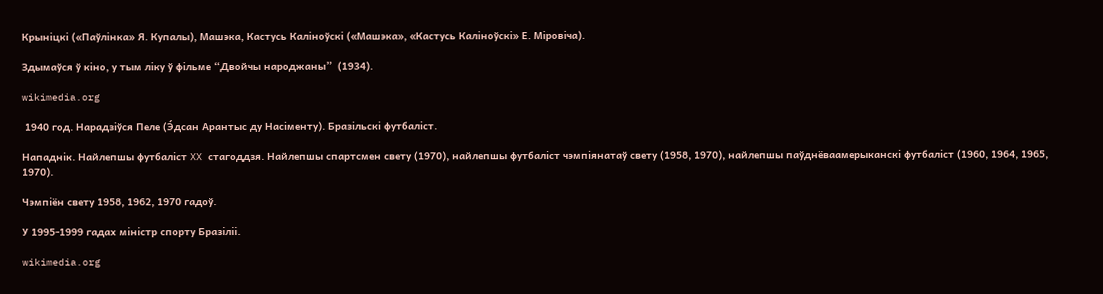Крыніцкі («Паўлінка» Я. Купалы), Машэка, Кастусь Каліноўскі («Машэка», «Кастусь Каліноўскі» Е. Міровіча).

Здымаўся ў кіно, у тым ліку ў фільме “Двойчы народжаны”  (1934).

wikimedia.org

 1940 год. Нарадзіўся Пеле (Э́дсан Арантыс ду Насіменту). Бразільскі футбаліст.

Нападнік. Найлепшы футбаліст XX стагоддзя. Найлепшы спартсмен свету (1970), найлепшы футбаліст чэмпіянатаў свету (1958, 1970), найлепшы паўднёваамерыканскі футбаліст (1960, 1964, 1965, 1970).

Чэмпіён свету 1958, 1962, 1970 гадоў.

У 1995-1999 гадах міністр спорту Бразіліі.

wikimedia.org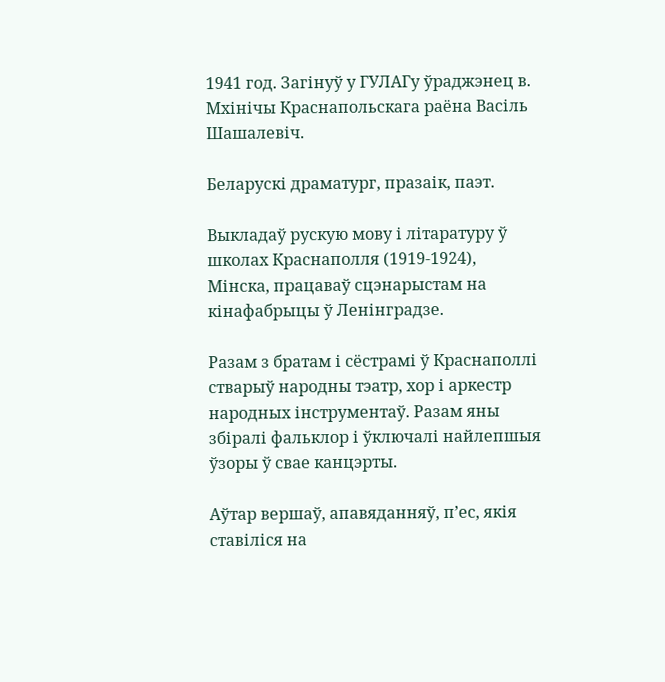1941 год. Загінуў у ГУЛАГу ўраджэнец в. Мхінічы Краснапольскага раёна Васіль Шашалевіч.

Беларускі драматург, празаік, паэт.

Выкладаў рускую мову і літаратуру ў школах Краснаполля (1919-1924), Мінска, працаваў сцэнарыстам на кінафабрыцы ў Ленінградзе.

Разам з братам і сёстрамі ў Краснаполлі стварыў народны тэатр, хор і аркестр народных інструментаў. Разам яны збіралі фальклор і ўключалі найлепшыя ўзоры ў свае канцэрты.

Аўтар вершаў, апавяданняў, п’ес, якія ставіліся на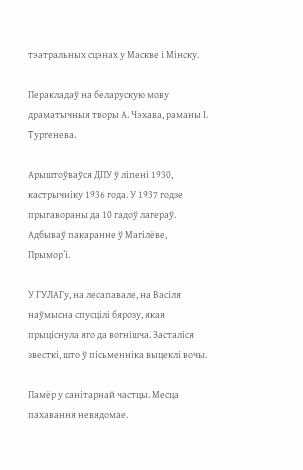тэатральных сцэнах у Маскве і Мінску.

Перакладаў на беларускую мову драматычныя творы А. Чэхава, раманы І. Тургенева.

Арыштоўваўся ДПУ ў ліпені 1930, кастрычніку 1936 года. У 1937 годзе прыгавораны да 10 гадоў лагераў. Адбываў пакаранне ў Магілёве, Прымор’і.

У ГУЛАГу, на лесапавале, на Васіля наўмысна спусцілі бярозу, якая прыціснула яго да вогнішча. Засталіся звесткі, што ў пісьменніка выцеклі вочы.

Памёр у санітарнай частцы. Месца пахавання невядомае.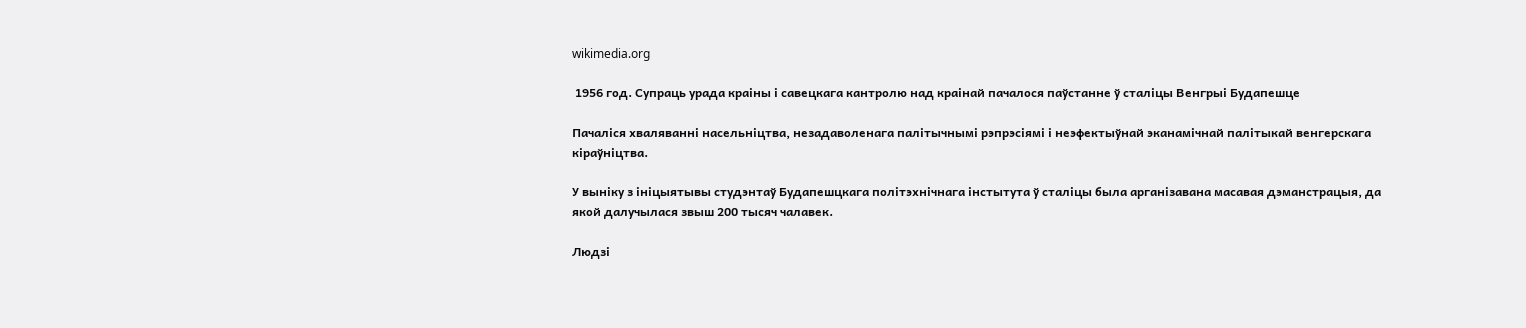wikimedia.org

 1956 год. Супраць урада краіны і савецкага кантролю над краінай пачалося паўстанне ў сталіцы Венгрыі Будапешце

Пачаліся хваляванні насельніцтва, незадаволенага палітычнымі рэпрэсіямі і неэфектыўнай эканамічнай палітыкай венгерскага кіраўніцтва.

У выніку з ініцыятывы студэнтаў Будапешцкага політэхнічнага інстытута ў сталіцы была арганізавана масавая дэманстрацыя, да якой далучылася звыш 200 тысяч чалавек.

Людзі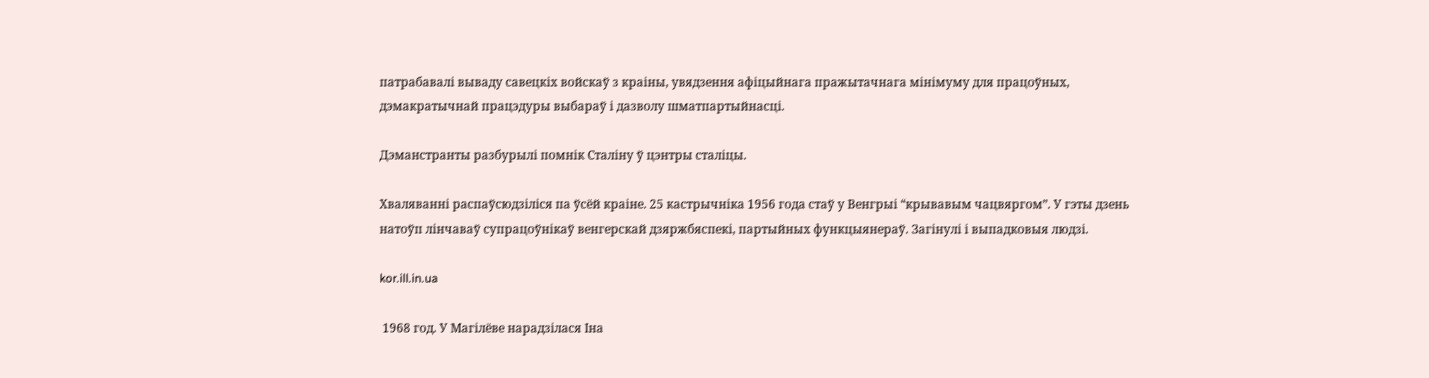патрабавалі вываду савецкіх войскаў з краіны, увядзення афіцыйнага пражытачнага мінімуму для працоўных, дэмакратычнай працэдуры выбараў і дазволу шматпартыйнасці.

Дэманстранты разбурылі помнік Сталіну ў цэнтры сталіцы.

Хваляванні распаўсюдзіліся па ўсёй краіне. 25 кастрычніка 1956 года стаў у Венгрыі “крывавым чацвяргом”. У гэты дзень натоўп лінчаваў супрацоўнікаў венгерскай дзяржбяспекі, партыйных функцыянераў. Загінулі і выпадковыя людзі.

kor.ill.in.ua

 1968 год. У Магілёве нарадзілася Іна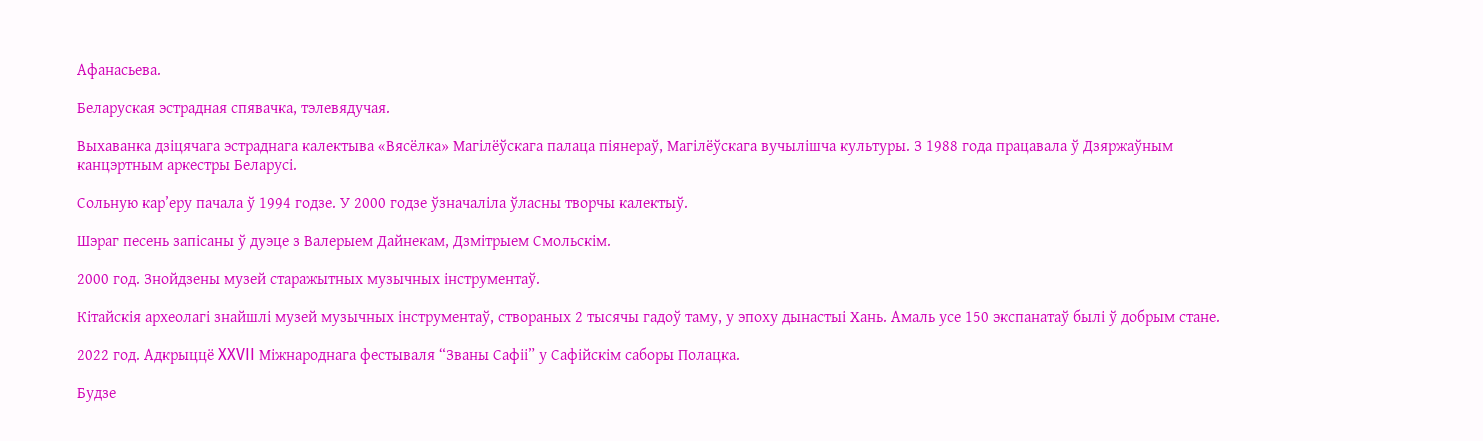Афанасьева.

Беларуская эстрадная спявачка, тэлевядучая.

Выхаванка дзіцячага эстраднага калектыва «Вясёлка» Магілёўскага палаца піянераў, Магілёўскага вучылішча культуры. З 1988 года працавала ў Дзяржаўным канцэртным аркестры Беларусі.

Сольную кар’еру пачала ў 1994 годзе. У 2000 годзе ўзначаліла ўласны творчы калектыў.

Шэраг песень запісаны ў дуэце з Валерыем Дайнекам, Дзмітрыем Смольскім.

2000 год. Знойдзены музей старажытных музычных інструментаў.

Кітайскія археолагі знайшлі музей музычных інструментаў, створаных 2 тысячы гадоў таму, у эпоху дынастыі Хань. Амаль усе 150 экспанатаў былі ў добрым стане.

2022 год. Адкрыццё XXVII Міжнароднага фестываля “Званы Сафіі” у Сафійскім саборы Полацка.

Будзе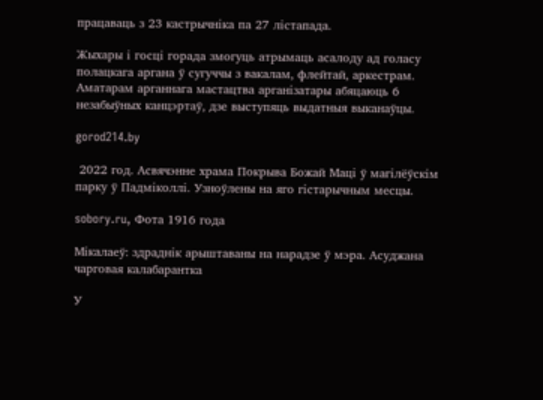працаваць з 23 кастрычніка па 27 лістапада.

Жыхары і госці горада змогуць атрымаць асалоду ад голасу полацкага аргана ў сугуччы з вакалам, флейтай, аркестрам. Аматарам арганнага мастацтва арганізатары абяцаюць 6  незабыўных канцэртаў, дзе выступяць выдатныя выканаўцы.

gorod214.by

 2022 год. Асвячэнне храма Покрыва Божай Маці ў магілёўскім парку ў Падміколлі. Узноўлены на яго гістарычным месцы.

sobory.ru, Фота 1916 года

Мікалаеў: здраднік арыштаваны на нарадзе ў мэра. Асуджана чарговая калабарантка

У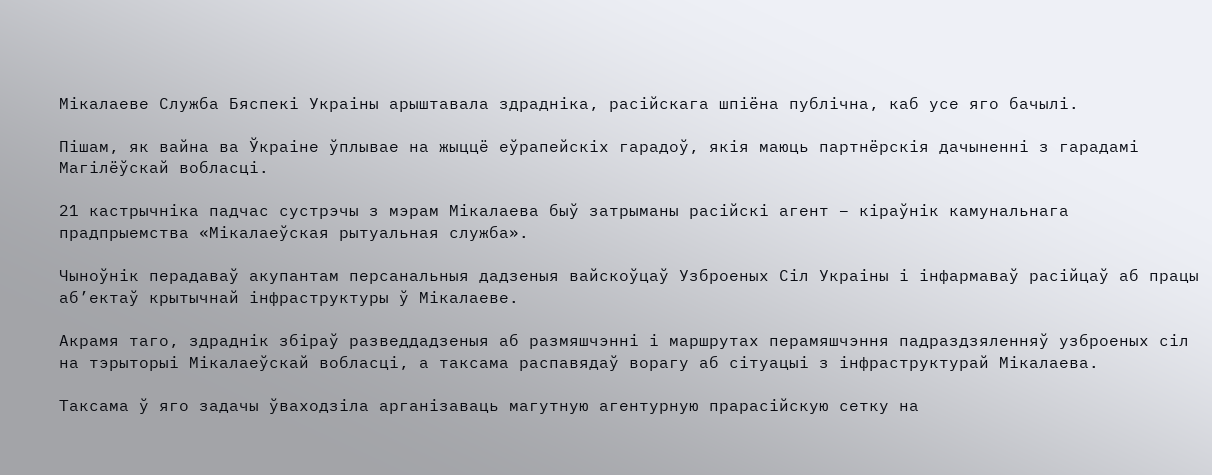Мікалаеве Служба Бяспекі Украіны арыштавала здрадніка, расійскага шпіёна публічна, каб усе яго бачылі.

Пішам, як вайна ва Ўкраіне ўплывае на жыццё еўрапейскіх гарадоў, якія маюць партнёрскія дачыненні з гарадамі Магілёўскай вобласці.

21 кастрычніка падчас сустрэчы з мэрам Мікалаева быў затрыманы расійскі агент – кіраўнік камунальнага прадпрыемства «Мікалаеўская рытуальная служба».

Чыноўнік перадаваў акупантам персанальныя дадзеныя вайскоўцаў Узброеных Сіл Украіны і інфармаваў расійцаў аб працы аб’ектаў крытычнай інфраструктуры ў Мікалаеве.

Акрамя таго, здраднік збіраў разведдадзеныя аб размяшчэнні і маршрутах перамяшчэння падраздзяленняў узброеных сіл на тэрыторыі Мікалаеўскай вобласці, а таксама распавядаў ворагу аб сітуацыі з інфраструктурай Мікалаева.

Таксама ў яго задачы ўваходзіла арганізаваць магутную агентурную прарасійскую сетку на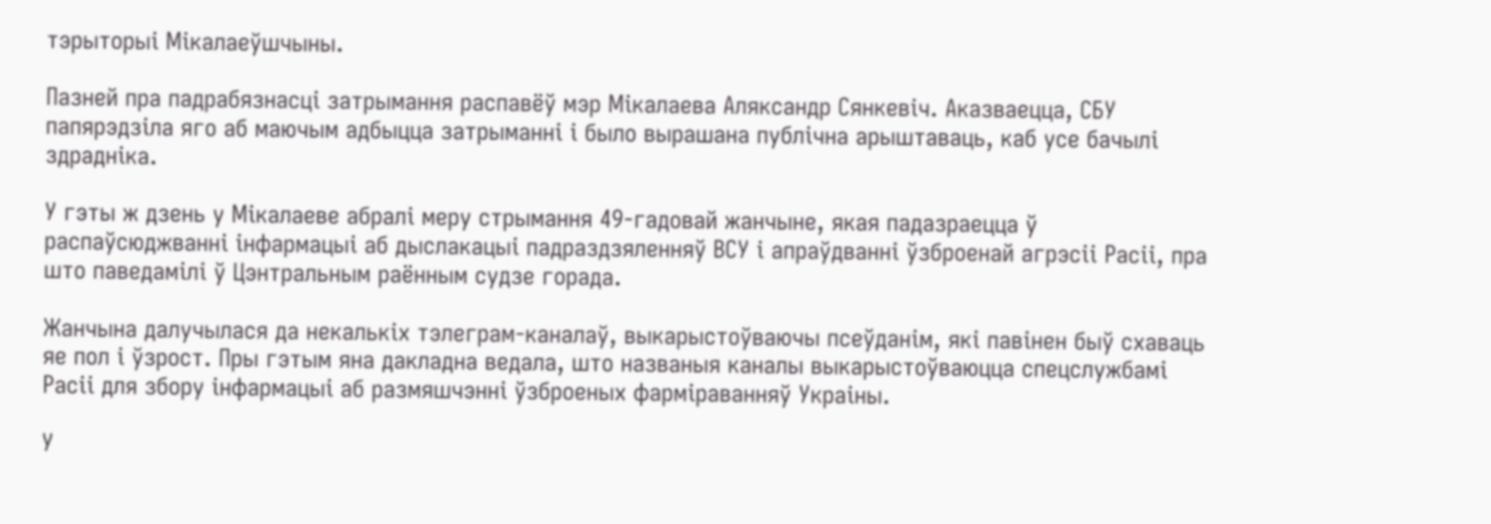тэрыторыі Мікалаеўшчыны.

Пазней пра падрабязнасці затрымання распавёў мэр Мікалаева Аляксандр Сянкевіч. Аказваецца, СБУ папярэдзіла яго аб маючым адбыцца затрыманні і было вырашана публічна арыштаваць, каб усе бачылі здрадніка.

У гэты ж дзень у Мікалаеве абралі меру стрымання 49-гадовай жанчыне, якая падазраецца ў распаўсюджванні інфармацыі аб дыслакацыі падраздзяленняў ВСУ і апраўдванні ўзброенай агрэсіі Расіі, пра што паведамілі ў Цэнтральным раённым судзе горада.

Жанчына далучылася да некалькіх тэлеграм-каналаў, выкарыстоўваючы псеўданім, які павінен быў схаваць яе пол і ўзрост. Пры гэтым яна дакладна ведала, што названыя каналы выкарыстоўваюцца спецслужбамі Расіі для збору інфармацыі аб размяшчэнні ўзброеных фарміраванняў Украіны.

У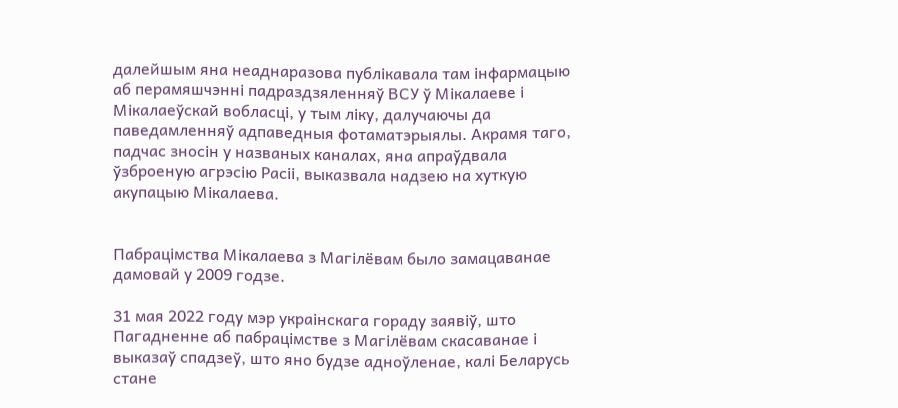далейшым яна неаднаразова публікавала там інфармацыю аб перамяшчэнні падраздзяленняў ВСУ ў Мікалаеве і Мікалаеўскай вобласці, у тым ліку, далучаючы да паведамленняў адпаведныя фотаматэрыялы. Акрамя таго, падчас зносін у названых каналах, яна апраўдвала ўзброеную агрэсію Расіі, выказвала надзею на хуткую акупацыю Мікалаева.


Пабрацімства Мікалаева з Магілёвам было замацаванае дамовай у 2009 годзе.

31 мая 2022 году мэр украінскага гораду заявіў, што Пагадненне аб пабрацімстве з Магілёвам скасаванае і выказаў спадзеў, што яно будзе адноўленае, калі Беларусь стане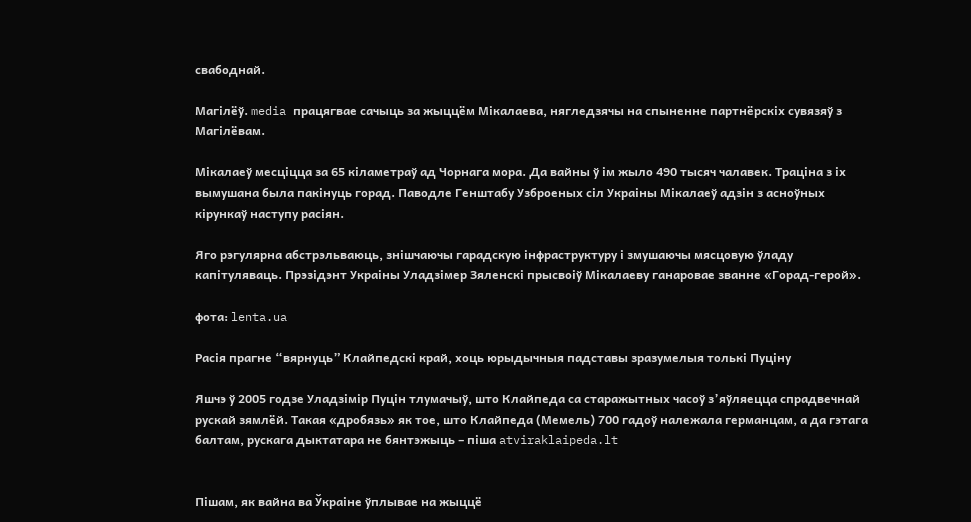свабоднай.

Магілёў. media працягвае сачыць за жыццём Мікалаева, нягледзячы на спыненне партнёрскіх сувязяў з Магілёвам.

Мікалаеў месціцца за 65 кіламетраў ад Чорнага мора. Да вайны ў ім жыло 490 тысяч чалавек. Траціна з іх вымушана была пакінуць горад. Паводле Генштабу Узброеных сіл Украіны Мікалаеў адзін з асноўных кірункаў наступу расіян.

Яго рэгулярна абстрэльваюць, знішчаючы гарадскую інфраструктуру і змушаючы мясцовую ўладу капітуляваць. Прэзідэнт Украіны Уладзімер Зяленскі прысвоіў Мікалаеву ганаровае званне «Горад-герой».

фота: lenta.ua

Расія прагне “вярнуць” Клайпедскі край, хоць юрыдычныя падставы зразумелыя толькі Пуціну

Яшчэ ў 2005 годзе Уладзімір Пуцін тлумачыў, што Клайпеда са старажытных часоў з’яўляецца спрадвечнай рускай зямлёй. Такая «дробязь» як тое, што Клайпеда (Мемель) 700 гадоў належала германцам, а да гэтага балтам, рускага дыктатара не бянтэжыць – піша atviraklaipeda.lt


Пішам, як вайна ва Ўкраіне ўплывае на жыццё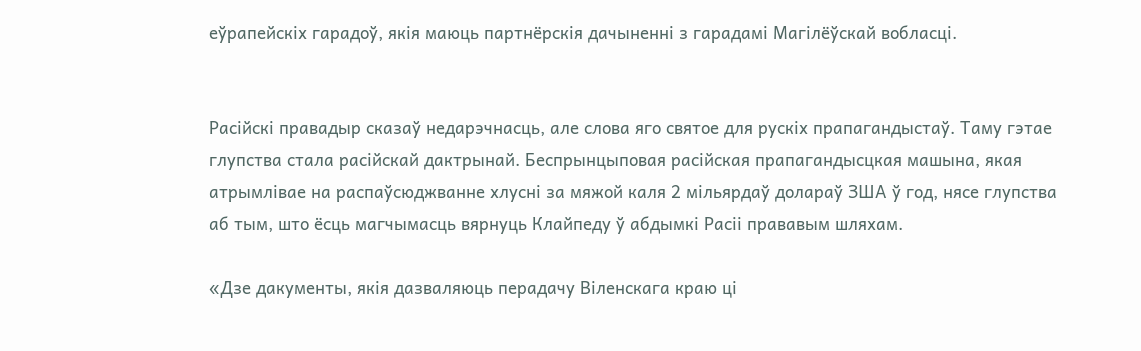еўрапейскіх гарадоў, якія маюць партнёрскія дачыненні з гарадамі Магілёўскай вобласці.


Расійскі правадыр сказаў недарэчнасць, але слова яго святое для рускіх прапагандыстаў. Таму гэтае глупства стала расійскай дактрынай. Беспрынцыповая расійская прапагандысцкая машына, якая атрымлівае на распаўсюджванне хлусні за мяжой каля 2 мільярдаў долараў ЗША ў год, нясе глупства аб тым, што ёсць магчымасць вярнуць Клайпеду ў абдымкі Расіі прававым шляхам.

«Дзе дакументы, якія дазваляюць перадачу Віленскага краю ці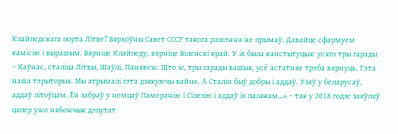Клайпедскага порта Літве? Вярхоўны Савет СССР такога рашэння не прымаў. Давайце сфармуем камісію і вырашым. Вярніце Клайпеду, вярніце Віленскі край. У іх была канстытуцыя: усяго тры гарады – Каўнас, сталіца Літвы, Шаўлі, Панявеж. Што ж, тры гарады вашыя, усё астатняе трэба вярнуць. Гэта наша тэрыторыя. Мы атрымалі гэта дзякуючы вайне. А Сталін быў добры і аддаў. Узяў у беларусаў, аддаў літоўцам. Ён забраў у немцаў Памеранію і Сілезію і аддаў іх палякам…» – так у 2018 годзе заяўляў цяпер ужо нябожчык дэпутат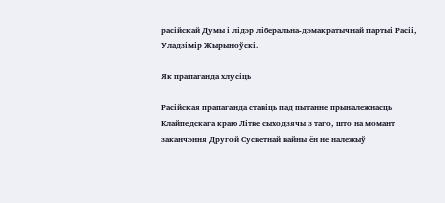расійскай Думы і лідэр ліберальна-дэмакратычнай партыі Расіі, Уладзімір Жырыноўскі.

Як прапаганда хлусіць

Расійская прапаганда ставіць пад пытанне прыналежнасць Клайпедскага краю Літве сыходзячы з таго, што на момант заканчэння Другой Сусветнай вайны ён не належыў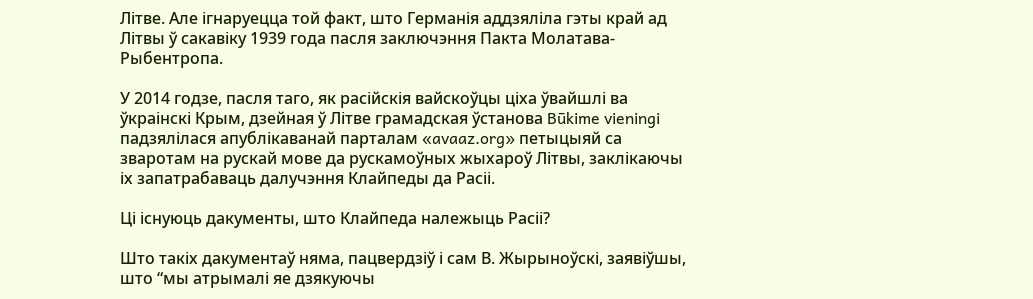Літве. Але ігнаруецца той факт, што Германія аддзяліла гэты край ад Літвы ў сакавіку 1939 года пасля заключэння Пакта Молатава-Рыбентропа.

У 2014 годзе, пасля таго, як расійскія вайскоўцы ціха ўвайшлі ва ўкраінскі Крым, дзейная ў Літве грамадская ўстанова Būkime vieningi падзялілася апублікаванай парталам «avaaz.org» петыцыяй са зваротам на рускай мове да рускамоўных жыхароў Літвы, заклікаючы іх запатрабаваць далучэння Клайпеды да Расіі.

Ці існуюць дакументы, што Клайпеда належыць Расіі?

Што такіх дакументаў няма, пацвердзіў і сам В. Жырыноўскі, заявіўшы, што “мы атрымалі яе дзякуючы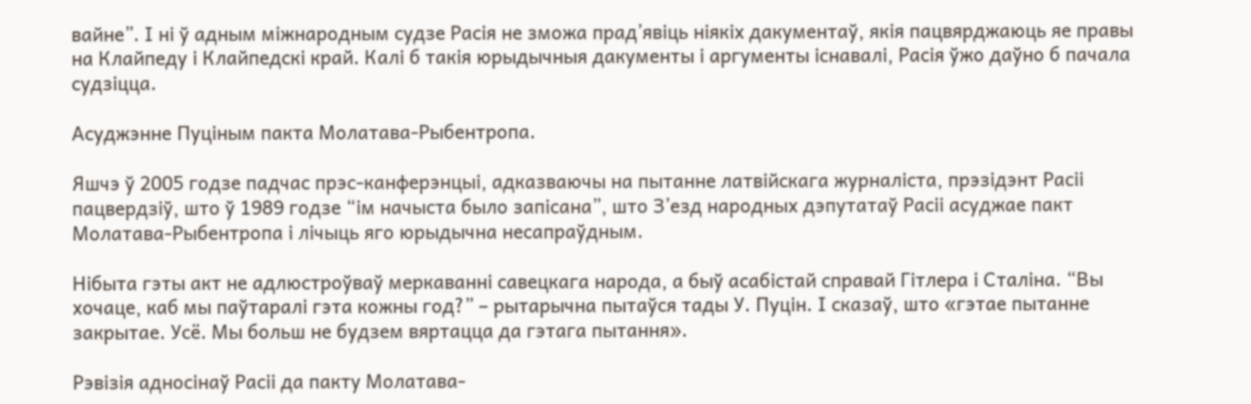вайне”. І ні ў адным міжнародным судзе Расія не зможа прад’явіць ніякіх дакументаў, якія пацвярджаюць яе правы на Клайпеду і Клайпедскі край. Калі б такія юрыдычныя дакументы і аргументы існавалі, Расія ўжо даўно б пачала судзіцца.

Асуджэнне Пуціным пакта Молатава-Рыбентропа.

Яшчэ ў 2005 годзе падчас прэс-канферэнцыі, адказваючы на пытанне латвійскага журналіста, прэзідэнт Расіі пацвердзіў, што ў 1989 годзе “ім начыста было запісана”, што З’езд народных дэпутатаў Расіі асуджае пакт Молатава-Рыбентропа і лічыць яго юрыдычна несапраўдным.

Нібыта гэты акт не адлюстроўваў меркаванні савецкага народа, а быў асабістай справай Гітлера і Сталіна. “Вы хочаце, каб мы паўтаралі гэта кожны год?” – рытарычна пытаўся тады У. Пуцін. І сказаў, што «гэтае пытанне закрытае. Усё. Мы больш не будзем вяртацца да гэтага пытання».

Рэвізія адносінаў Расіі да пакту Молатава-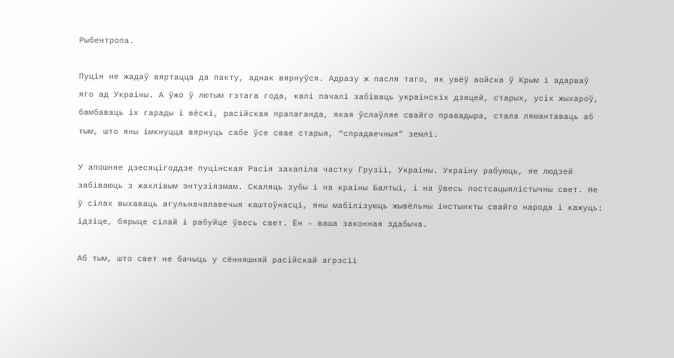Рыбентропа.

Пуцін не жадаў вяртацца да пакту, аднак вярнуўся. Адразу ж пасля таго, як увёў войска ў Крым і адарваў яго ад Украіны. А ўжо ў лютым гэтага года, калі пачалі забіваць украінскіх дзяцей, старых, усіх жыхароў, бамбаваць іх гарады і вёскі, расійская прапаганда, якая ўслаўляе свайго правадыра, стала лямантаваць аб тым, што яны імкнуцца вярнуць сабе ўсе свае старыя, “спрадвечныя” землі.

У апошняе дзесяцігоддзе пуцінская Расія захапіла частку Грузіі, Украіны. Украіну рабуюць, яе людзей забіваюць з жахлівым энтузіязмам. Скаляць зубы і на краіны Балтыі, і на ўвесь постсацыялістычны свет. Не ў сілах выхаваць агульначалавечыя каштоўнасці, яны мабілізуюць жывёльны інстынкты свайго народа і кажуць: ідзіце, бярыце сілай і рабуйце ўвесь свет. Ён – ваша законная здабыча.

Аб тым, што свет не бачыць у сённяшняй расійскай агрэсіі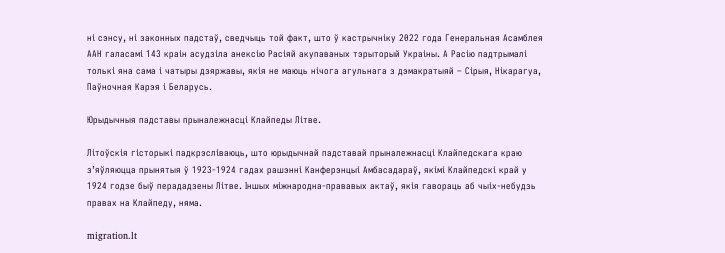ні сэнсу, ні законных падстаў, сведчыць той факт, што ў кастрычніку 2022 года Генеральная Асамблея ААН галасамі 143 краін асудзіла анексію Расіяй акупаваных тэрыторый Украіны. А Расію падтрымалі толькі яна сама і чатыры дзяржавы, якія не маюць нічога агульнага з дэмакратыяй – Сірыя, Нікарагуа, Паўночная Карэя і Беларусь.

Юрыдычныя падставы прыналежнасці Клайпеды Літве.

Літоўскія гісторыкі падкрэсліваюць, што юрыдычнай падставай прыналежнасці Клайпедскага краю з’яўляюцца прынятыя ў 1923-1924 гадах рашэнні Канферэнцыі Амбасадараў, якімі Клайпедскі край у 1924 годзе быў перададзены Літве. Іншых міжнародна-прававых актаў, якія гавораць аб чыіх-небудзь правах на Клайпеду, няма.

migration.lt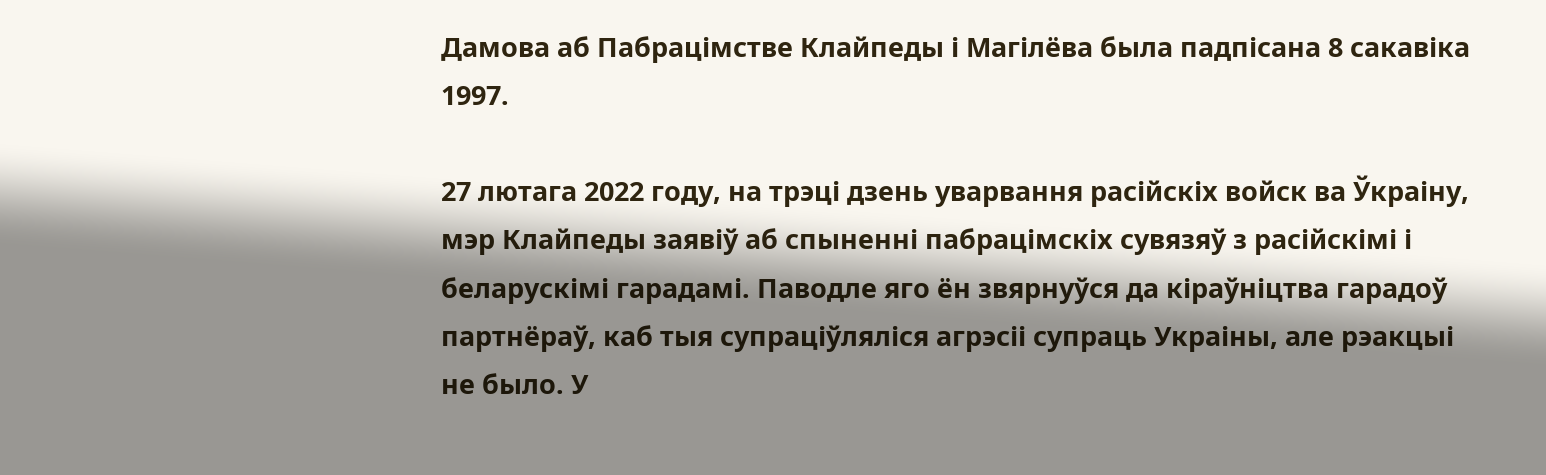Дамова аб Пабрацімстве Клайпеды і Магілёва была падпісана 8 сакавіка 1997.

27 лютага 2022 году, на трэці дзень уварвання расійскіх войск ва Ўкраіну, мэр Клайпеды заявіў аб спыненні пабрацімскіх сувязяў з расійскімі і беларускімі гарадамі. Паводле яго ён звярнуўся да кіраўніцтва гарадоў партнёраў, каб тыя супраціўляліся агрэсіі супраць Украіны, але рэакцыі не было. У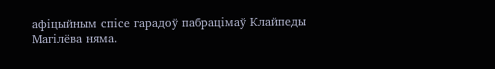афіцыйным спісе гарадоў пабрацімаў Клайпеды Магілёва няма.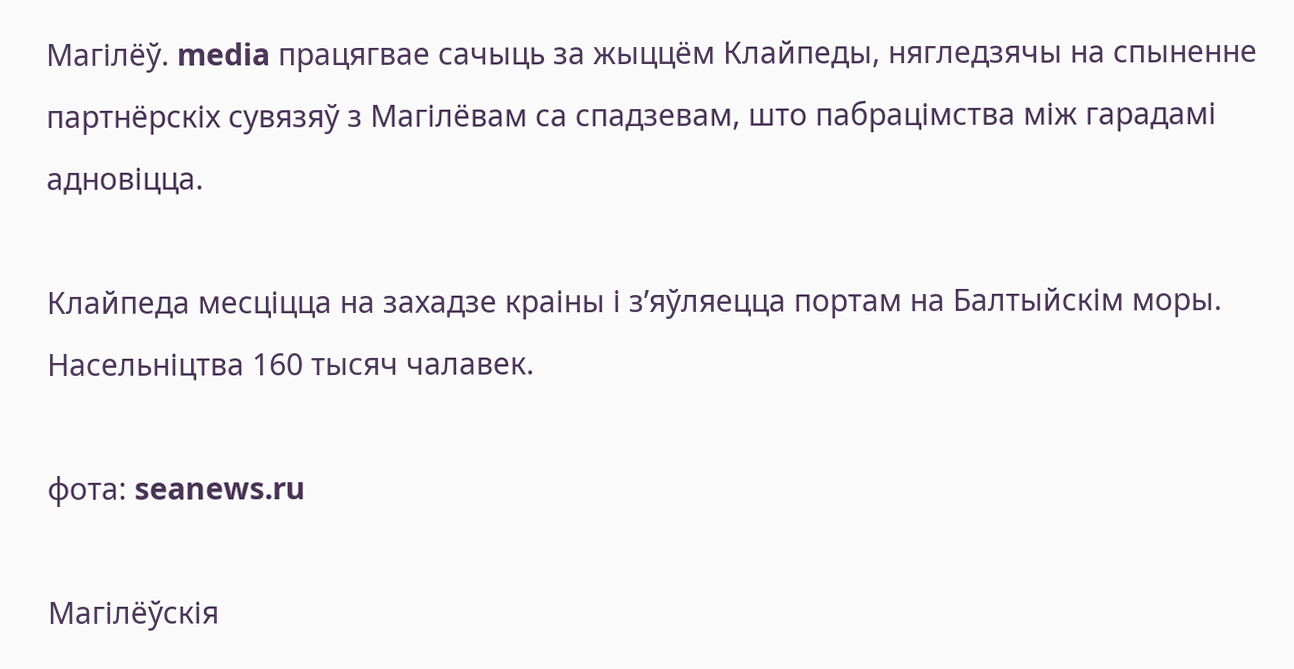Магілёў. media працягвае сачыць за жыццём Клайпеды, нягледзячы на спыненне партнёрскіх сувязяў з Магілёвам са спадзевам, што пабрацімства між гарадамі адновіцца.

Клайпеда месціцца на захадзе краіны і з’яўляецца портам на Балтыйскім моры. Насельніцтва 160 тысяч чалавек.

фота: seanews.ru

Магілёўскія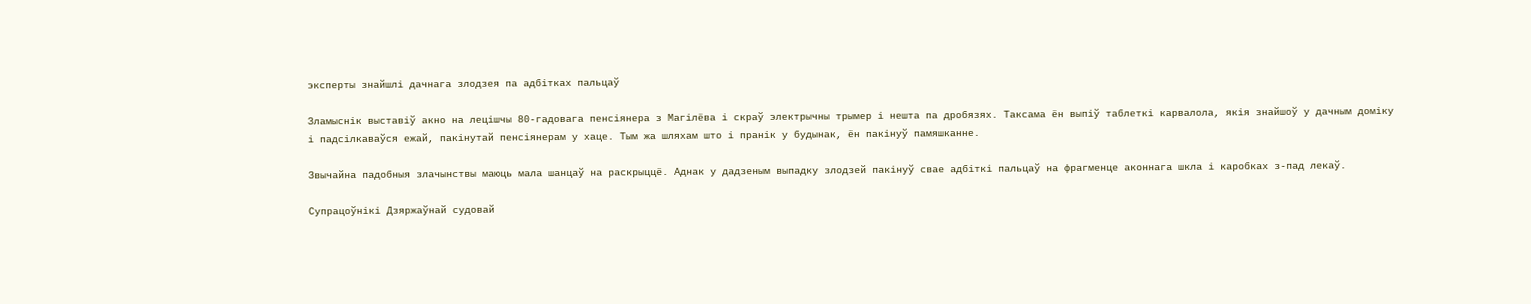эксперты знайшлі дачнага злодзея па адбітках пальцаў

Зламыснік выставіў акно на лецішчы 80-гадовага пенсіянера з Магілёва і скраў электрычны трымер і нешта па дробязях. Таксама ён выпіў таблеткі карвалола, якія знайшоў у дачным доміку і падсілкаваўся ежай, пакінутай пенсіянерам у хаце. Тым жа шляхам што і пранік у будынак, ён пакінуў памяшканне.

Звычайна падобныя злачынствы маюць мала шанцаў на раскрыццё. Аднак у дадзеным выпадку злодзей пакінуў свае адбіткі пальцаў на фрагменце аконнага шкла і каробках з-пад лекаў.

Супрацоўнікі Дзяржаўнай судовай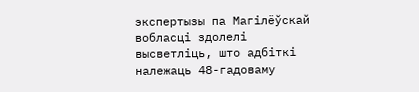экспертызы па Магілёўскай вобласці здолелі высветліць, што адбіткі належаць 48-гадоваму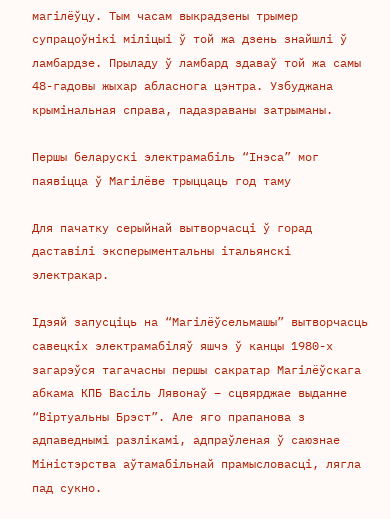магілёўцу. Тым часам выкрадзены трымер супрацоўнікі міліцыі ў той жа дзень знайшлі ў ламбардзе. Прыладу ў ламбард здаваў той жа самы 48-гадовы жыхар абласнога цэнтра. Узбуджана крымінальная справа, падазраваны затрыманы.

Першы беларускі электрамабіль “Інэса” мог паявіцца ў Магілёве трыццаць год таму

Для пачатку серыйнай вытворчасці ў горад даставілі эксперыментальны італьянскі электракар.

Ідэяй запусціць на “Магілёўсельмашы” вытворчасць савецкіх электрамабіляў яшчэ ў канцы 1980-х загарэўся тагачасны першы сакратар Магілёўскага абкама КПБ Васіль Лявонаў – сцвярджае выданне “Віртуальны Брэст”. Але яго прапанова з адпаведнымі разлікамі, адпраўленая ў саюзнае Міністэрства аўтамабільнай прамысловасці, лягла пад сукно.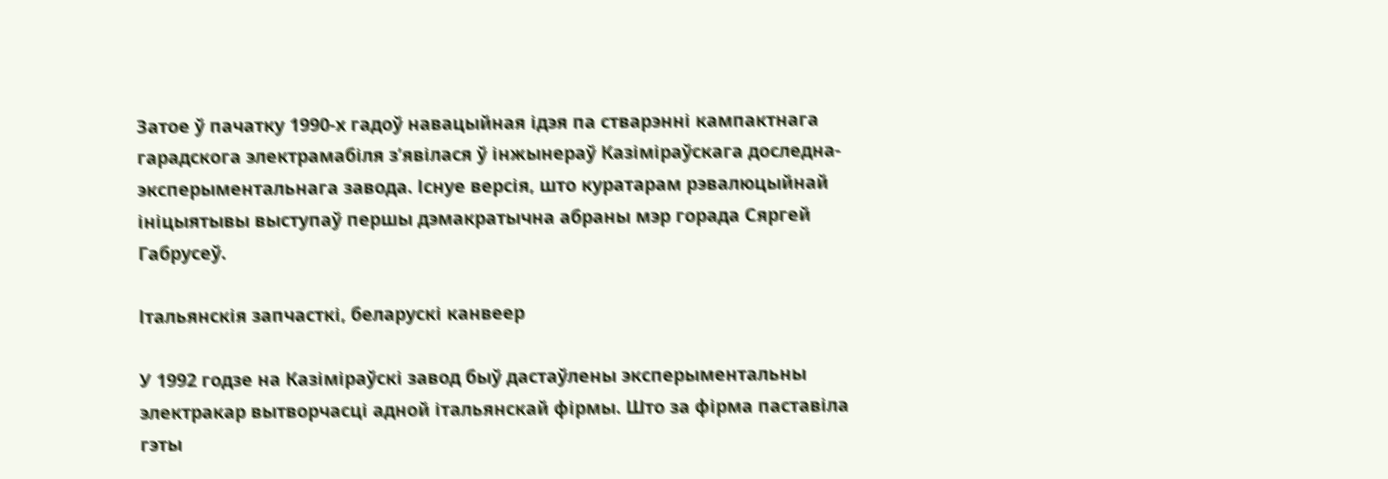Затое ў пачатку 1990-х гадоў навацыйная ідэя па стварэнні кампактнага гарадскога электрамабіля з’явілася ў інжынераў Казіміраўскага доследна-эксперыментальнага завода. Існуе версія, што куратарам рэвалюцыйнай ініцыятывы выступаў першы дэмакратычна абраны мэр горада Сяргей Габрусеў.

Італьянскія запчасткі, беларускі канвеер

У 1992 годзе на Казіміраўскі завод быў дастаўлены эксперыментальны электракар вытворчасці адной італьянскай фірмы. Што за фірма паставіла гэты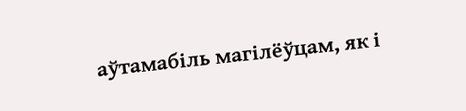аўтамабіль магілёўцам, як і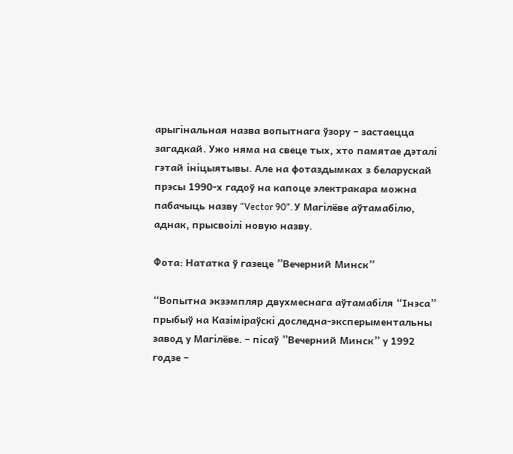арыгінальная назва вопытнага ўзору – застаецца загадкай. Ужо няма на свеце тых, хто памятае дэталі гэтай ініцыятывы. Але на фотаздымках з беларускай прэсы 1990-х гадоў на капоце электракара можна пабачыць назву “Vector 90”. У Магілёве аўтамабілю, аднак, прысвоілі новую назву.

Фота: Нататка ў газеце ”Вечерний Минск”

“Вопытна экзэмпляр двухмеснага аўтамабіля “Інэса” прыбыў на Казіміраўскі доследна-эксперыментальны завод у Магілёве. – пісаў ”Вечерний Минск” у 1992 годзе –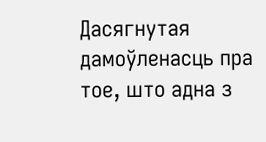Дасягнутая дамоўленасць пра тое, што адна з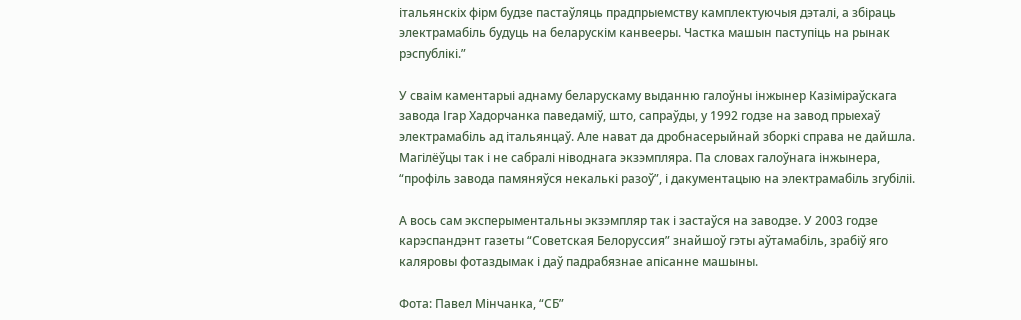італьянскіх фірм будзе пастаўляць прадпрыемству камплектуючыя дэталі, а збіраць электрамабіль будуць на беларускім канвееры. Частка машын паступіць на рынак рэспублікі.”

У сваім каментарыі аднаму беларускаму выданню галоўны інжынер Казіміраўскага завода Ігар Хадорчанка паведаміў, што, сапраўды, у 1992 годзе на завод прыехаў электрамабіль ад італьянцаў. Але нават да дробнасерыйнай зборкі справа не дайшла. Магілёўцы так і не сабралі ніводнага экзэмпляра. Па словах галоўнага інжынера, “профіль завода памяняўся некалькі разоў”, і дакументацыю на электрамабіль згубіліі.

А вось сам эксперыментальны экзэмпляр так і застаўся на заводзе. У 2003 годзе карэспандэнт газеты “Советская Белоруссия” знайшоў гэты аўтамабіль, зрабіў яго каляровы фотаздымак і даў падрабязнае апісанне машыны.

Фота: Павел Мінчанка, “СБ”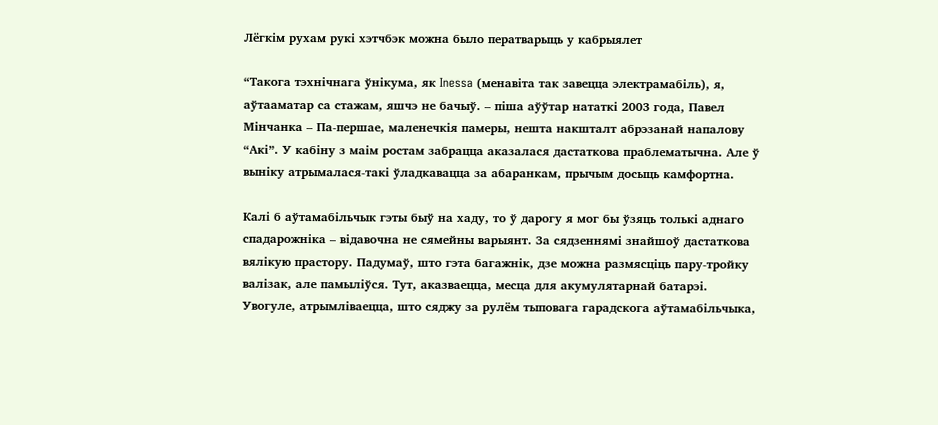Лёгкім рухам рукі хэтчбэк можна было ператварыць у кабрыялет

“Такога тэхнічнага ўнікума, як Inessa (менавіта так завецца электрамабіль), я, аўтааматар са стажам, яшчэ не бачыў. – піша аўўтар нататкі 2003 года, Павел Мінчанка – Па-першае, маленечкія памеры, нешта накшталт абрэзанай напалову “Акі”. У кабіну з маім ростам забрацца аказалася дастаткова праблематычна. Але ў выніку атрымалася-такі ўладкавацца за абаранкам, прычым досыць камфортна.

Калі б аўтамабільчык гэты быў на хаду, то ў дарогу я мог бы ўзяць толькі аднаго спадарожніка – відавочна не сямейны варыянт. За сядзеннямі знайшоў дастаткова вялікую прастору. Падумаў, што гэта багажнік, дзе можна размясціць пару-тройку валізак, але памыліўся. Тут, аказваецца, месца для акумулятарнай батарэі. Увогуле, атрымліваецца, што сяджу за рулём тыповага гарадскога аўтамабільчыка,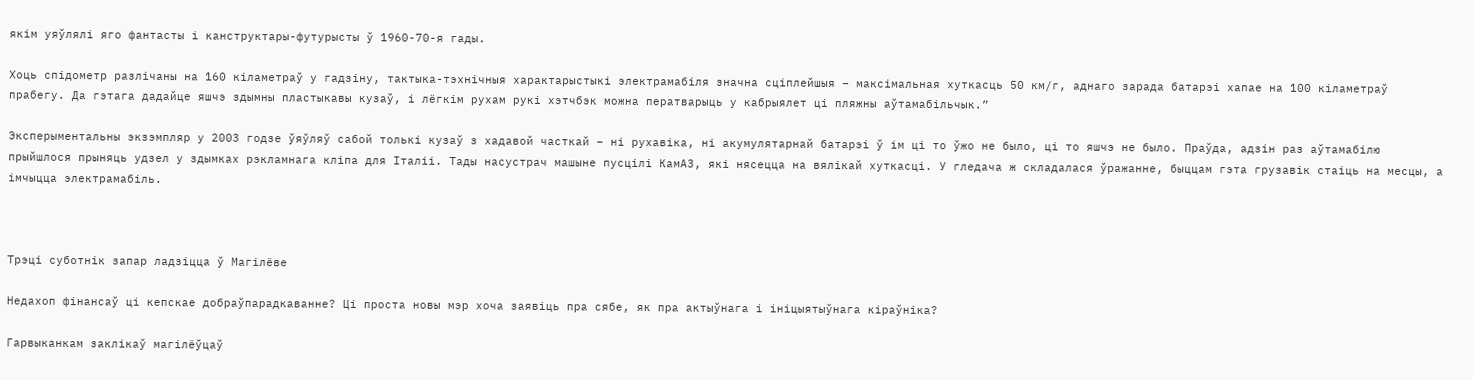якім уяўлялі яго фантасты і канструктары-футурысты ў 1960-70-я гады.

Хоць спідометр разлічаны на 160 кіламетраў у гадзіну, тактыка-тэхнічныя характарыстыкі электрамабіля значна сціплейшыя – максімальная хуткасць 50 км/г, аднаго зарада батарэі хапае на 100 кіламетраў прабегу. Да гэтага дадайце яшчэ здымны пластыкавы кузаў, і лёгкім рухам рукі хэтчбэк можна ператварыць у кабрыялет ці пляжны аўтамабільчык.”

Эксперыментальны экзэмпляр у 2003 годзе ўяўляў сабой толькі кузаў з хадавой часткай – ні рухавіка, ні акумулятарнай батарэі ў ім ці то ўжо не было, ці то яшчэ не было. Праўда, адзін раз аўтамабілю прыйшлося прыняць удзел у здымках рэкламнага кліпа для Італіі. Тады насустрач машыне пусцілі КамАЗ, які нясецца на вялікай хуткасці. У гледача ж складалася ўражанне, быццам гэта грузавік стаіць на месцы, а імчыцца электрамабіль.



Трэці суботнік запар ладзіцца ў Магілёве

Недахоп фінансаў ці кепскае добраўпарадкаванне? Ці проста новы мэр хоча заявіць пра сябе, як пра актыўнага і ініцыятыўнага кіраўніка?

Гарвыканкам заклікаў магілёўцаў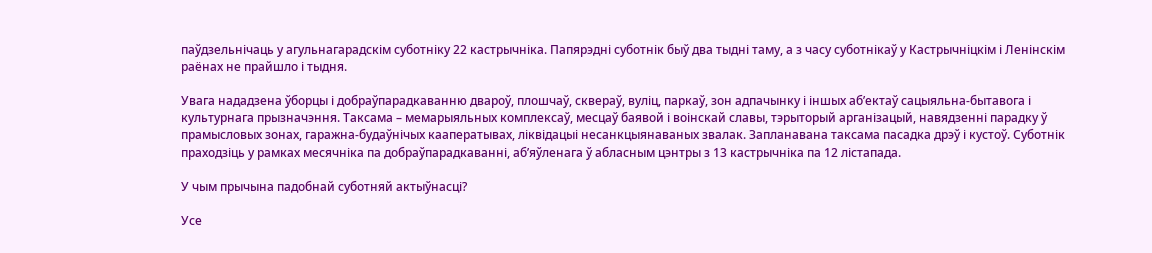паўдзельнічаць у агульнагарадскім суботніку 22 кастрычніка. Папярэдні суботнік быў два тыдні таму, а з часу суботнікаў у Кастрычніцкім і Ленінскім раёнах не прайшло і тыдня.

Увага нададзена ўборцы і добраўпарадкаванню двароў, плошчаў, сквераў, вуліц, паркаў, зон адпачынку і іншых аб’ектаў сацыяльна-бытавога і культурнага прызначэння. Таксама – мемарыяльных комплексаў, месцаў баявой і воінскай славы, тэрыторый арганізацый, навядзенні парадку ў прамысловых зонах, гаражна-будаўнічых кааператывах, ліквідацыі несанкцыянаваных звалак. Запланавана таксама пасадка дрэў і кустоў. Суботнік праходзіць у рамках месячніка па добраўпарадкаванні, аб’яўленага ў абласным цэнтры з 13 кастрычніка па 12 лістапада.

У чым прычына падобнай суботняй актыўнасці?

Усе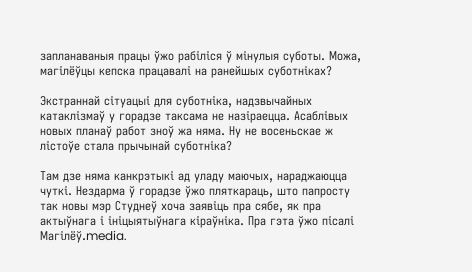запланаваныя працы ўжо рабіліся ў мінулыя суботы. Можа, магілёўцы кепска працавалі на ранейшых суботніках?

Экстраннай сітуацыі для суботніка, надзвычайных катаклізмаў у горадзе таксама не назіраецца. Асаблівых новых планаў работ зноў жа няма. Ну не восеньскае ж лістоўе стала прычынай суботніка?

Там дзе няма канкрэтыкі ад уладу маючых, нараджаюцца чуткі. Нездарма ў горадзе ўжо пляткараць, што папросту так новы мэр Студнеў хоча заявіць пра сябе, як пра актыўнага і ініцыятыўнага кіраўніка. Пра гэта ўжо пісалі Магілёў.media.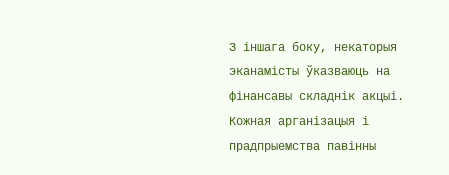З іншага боку, некаторыя эканамісты ўказваюць на фінансавы складнік акцыі. Кожная арганізацыя і прадпрыемства павінны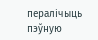пералічыць пэўную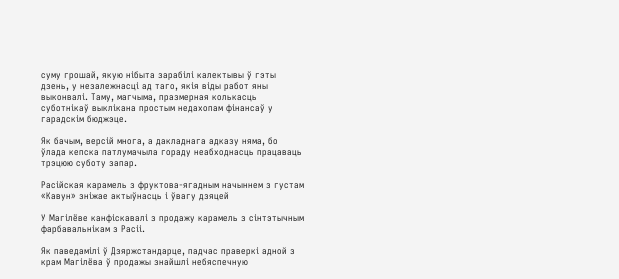суму грошай, якую нібыта зарабілі калектывы ў гэты дзень, у незалежнасці ад таго, якія віды работ яны выконвалі. Таму, магчыма, празмерная колькасць суботнікаў выклікана простым недахопам фінансаў у гарадскім бюджэце.

Як бачым, версій многа, а дакладнага адказу няма, бо ўлада кепска патлумачыла гораду неабходнасць працаваць трэцюю суботу запар.

Расійская карамель з фруктова-ягадным начыннем з густам «Кавун» зніжае актыўнасць і ўвагу дзяцей

У Магілёве канфіскавалі з продажу карамель з сінтэтычным фарбавальнікам з Расіі.

Як паведамілі ў Дзяржстандарце, падчас праверкі адной з крам Магілёва ў продажы знайшлі небяспечную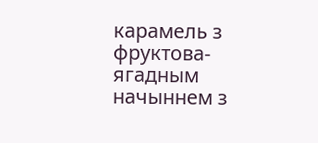карамель з фруктова-ягадным начыннем з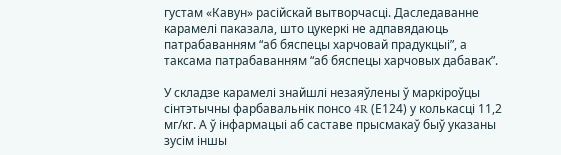густам «Кавун» расійскай вытворчасці. Даследаванне карамелі паказала, што цукеркі не адпавядаюць патрабаванням “аб бяспецы харчовай прадукцыі”, а таксама патрабаванням “аб бяспецы харчовых дабавак”.

У складзе карамелі знайшлі незаяўлены ў маркіроўцы сінтэтычны фарбавальнік понсо 4R (Е124) у колькасці 11,2 мг/кг. А ў інфармацыі аб саставе прысмакаў быў указаны зусім іншы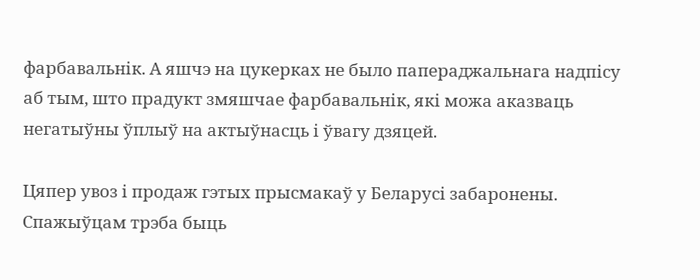фарбавальнік. А яшчэ на цукерках не было папераджальнага надпісу аб тым, што прадукт змяшчае фарбавальнік, які можа аказваць негатыўны ўплыў на актыўнасць і ўвагу дзяцей.

Цяпер увоз і продаж гэтых прысмакаў у Беларусі забаронены. Спажыўцам трэба быць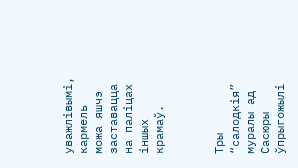уважлівымі, кармель можа яшчэ заставацца на паліцах іншых крамаў.



Тры “салодкія” муралы ад Сасюры ўпрыгожылі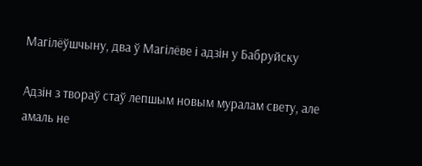Магілёўшчыну, два ў Магілёве і адзін у Бабруйску

Адзін з твораў стаў лепшым новым муралам свету, але амаль не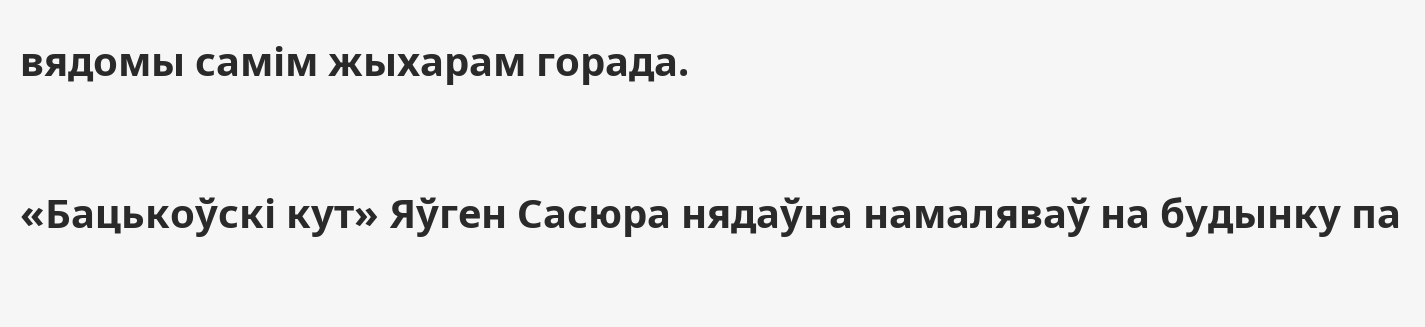вядомы самім жыхарам горада.

«Бацькоўскі кут» Яўген Сасюра нядаўна намаляваў на будынку па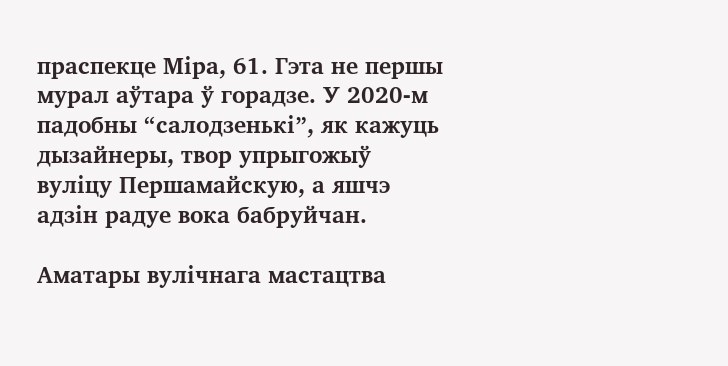праспекце Міра, 61. Гэта не першы мурал аўтара ў горадзе. У 2020-м падобны “салодзенькі”, як кажуць дызайнеры, твор упрыгожыў вуліцу Першамайскую, а яшчэ адзін радуе вока бабруйчан.

Аматары вулічнага мастацтва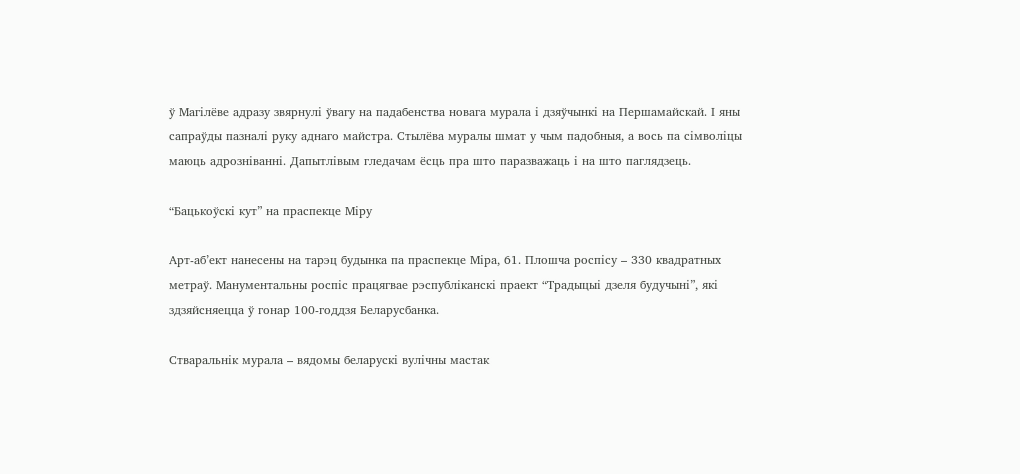ў Магілёве адразу звярнулі ўвагу на падабенства новага мурала і дзяўчынкі на Першамайскай. І яны сапраўды пазналі руку аднаго майстра. Стылёва муралы шмат у чым падобныя, а вось па сімволіцы маюць адрозніванні. Дапытлівым гледачам ёсць пра што паразважаць і на што паглядзець.

“Бацькоўскі кут” на праспекце Міру

Арт-аб’ект нанесены на тарэц будынка па праспекце Міра, 61. Плошча роспісу – 330 квадратных метраў. Манументальны роспіс працягвае рэспубліканскі праект “Традыцыі дзеля будучыні”, які здзяйсняецца ў гонар 100-годдзя Беларусбанка.

Стваральнік мурала – вядомы беларускі вулічны мастак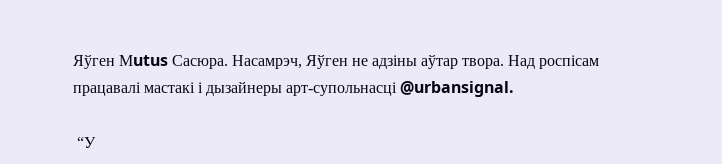Яўген Мutus Сасюра. Насамрэч, Яўген не адзіны аўтар твора. Над роспісам працавалі мастакі і дызайнеры арт-супольнасці @urbansignal.

 “У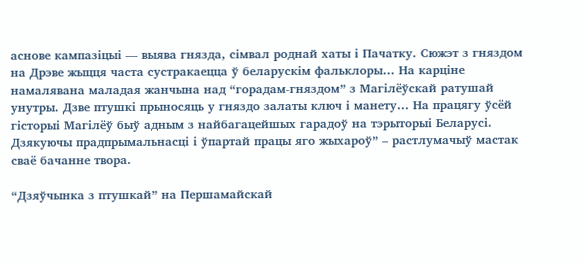аснове кампазіцыі — выява гнязда, сімвал роднай хаты і Пачатку. Сюжэт з гняздом на Дрэве жыцця часта сустракаецца ў беларускім фальклоры… На карціне намалявана маладая жанчына над “горадам-гняздом” з Магілёўскай ратушай унутры. Дзве птушкі прыносяць у гняздо залаты ключ і манету… На працягу ўсёй гісторыі Магілёў быў адным з найбагацейшых гарадоў на тэрыторыі Беларусі. Дзякуючы прадпрымальнасці і ўпартай працы яго жыхароў” – растлумачыў мастак сваё бачанне твора.

“Дзяўчынка з птушкай” на Першамайскай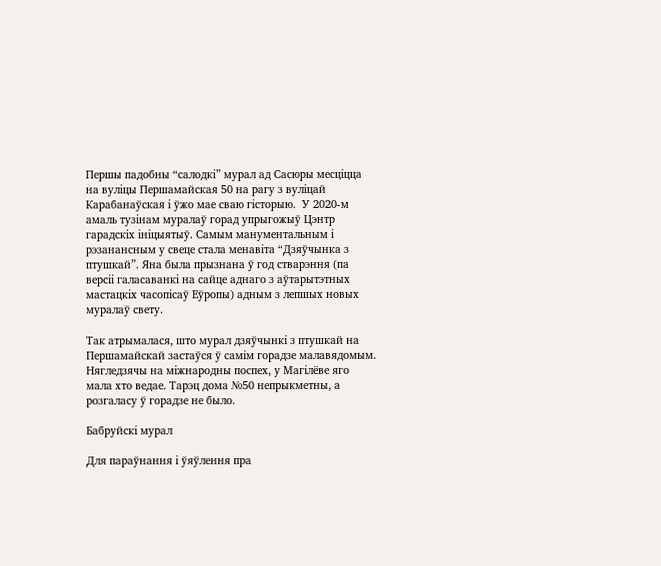Першы падобны “салодкі” мурал ад Сасюры месціцца на вуліцы Першамайская 50 на рагу з вуліцай Карабанаўская і ўжо мае сваю гісторыю.  У 2020-м амаль тузінам муралаў горад упрыгожыў Цэнтр гарадскіх ініцыятыў. Самым манументальным і рэзанансным у свеце стала менавіта “Дзяўчынка з птушкай”. Яна была прызнана ў год стварэння (па версіі галасаванкі на сайце аднаго з аўтарытэтных мастацкіх часопісаў Еўропы) адным з лепшых новых муралаў свету.

Так атрымалася, што мурал дзяўчынкі з птушкай на Першамайскай застаўся ў самім горадзе малавядомым. Нягледзячы на міжнародны поспех, у Магілёве яго мала хто ведае. Тарэц дома №50 непрыкметны, а розгаласу ў горадзе не было.

Бабруйскі мурал

Для параўнання і ўяўлення пра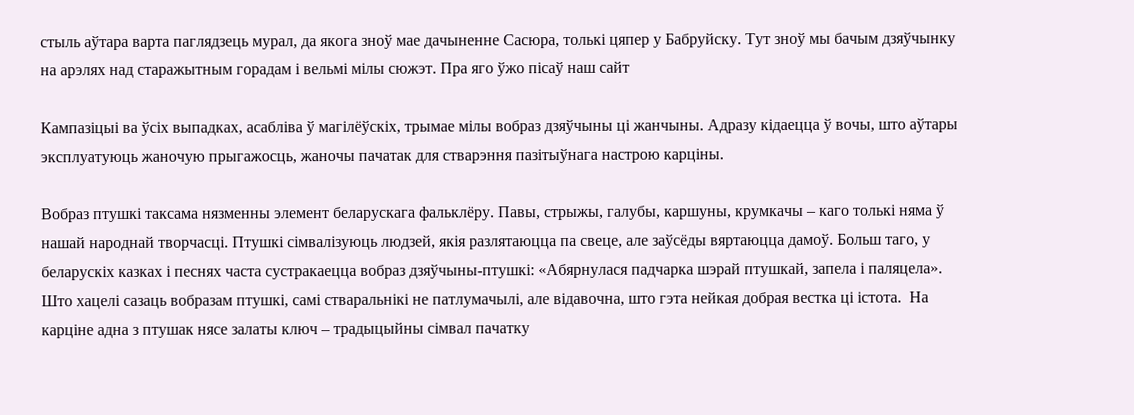стыль аўтара варта паглядзець мурал, да якога зноў мае дачыненне Сасюра, толькі цяпер у Бабруйску. Тут зноў мы бачым дзяўчынку на арэлях над старажытным горадам і вельмі мілы сюжэт. Пра яго ўжо пісаў наш сайт

Кампазіцыі ва ўсіх выпадках, асабліва ў магілёўскіх, трымае мілы вобраз дзяўчыны ці жанчыны. Адразу кідаецца ў вочы, што аўтары эксплуатуюць жаночую прыгажосць, жаночы пачатак для стварэння пазітыўнага настрою карціны.

Вобраз птушкі таксама нязменны элемент беларускага фальклёру. Павы, стрыжы, галубы, каршуны, крумкачы – каго толькі няма ў нашай народнай творчасці. Птушкі сімвалізуюць людзей, якія разлятаюцца па свеце, але заўсёды вяртаюцца дамоў. Больш таго, у беларускіх казках і песнях часта сустракаецца вобраз дзяўчыны-птушкі: «Абярнулася падчарка шэрай птушкай, запела і паляцела». Што хацелі сазаць вобразам птушкі, самі стваральнікі не патлумачылі, але відавочна, што гэта нейкая добрая вестка ці істота.  На карціне адна з птушак нясе залаты ключ – традыцыйны сімвал пачатку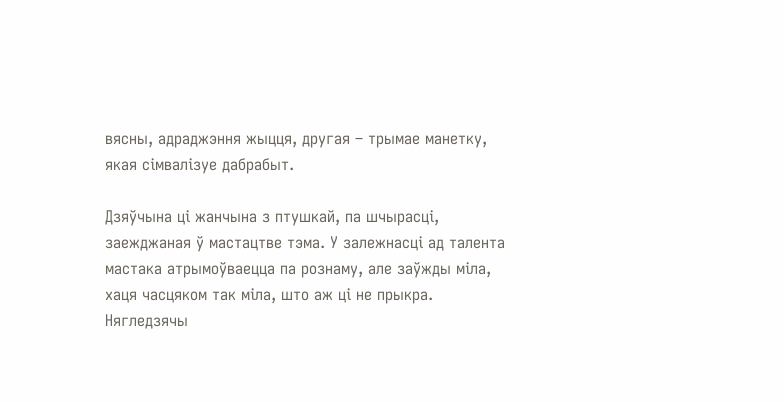вясны, адраджэння жыцця, другая – трымае манетку, якая сімвалізуе дабрабыт.

Дзяўчына ці жанчына з птушкай, па шчырасці, заежджаная ў мастацтве тэма. У залежнасці ад талента мастака атрымоўваецца па рознаму, але заўжды міла, хаця часцяком так міла, што аж ці не прыкра. Нягледзячы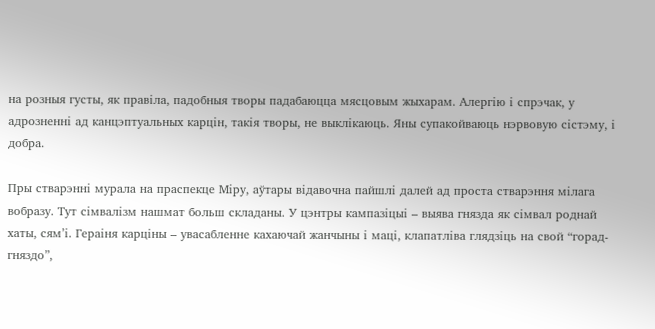на розныя густы, як правіла, падобныя творы падабаюцца мясцовым жыхарам. Алергію і спрэчак, у адрозненні ад канцэптуальных карцін, такія творы, не выклікаюць. Яны супакойваюць нэрвовую сістэму, і добра.

Пры стварэнні мурала на праспекце Міру, аўтары відавочна пайшлі далей ад проста стварэння мілага вобразу. Тут сімвалізм нашмат больш складаны. У цэнтры кампазіцыі – выява гнязда як сімвал роднай хаты, сям’і. Гераіня карціны – увасабленне кахаючай жанчыны і маці, клапатліва глядзіць на свой “горад-гняздо”,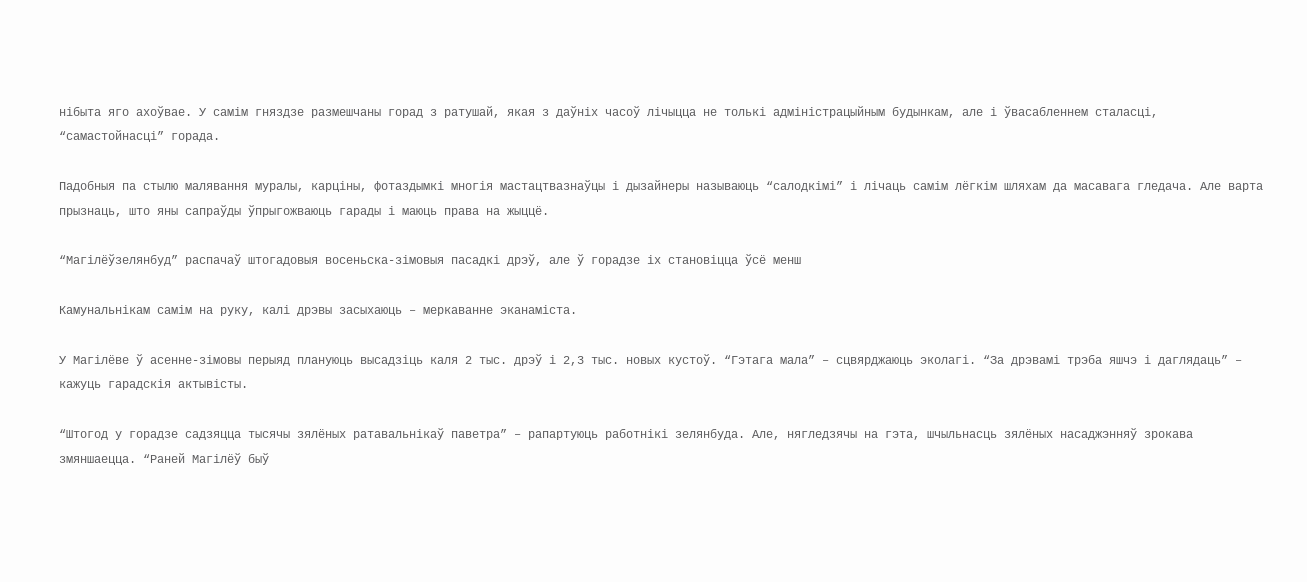нібыта яго ахоўвае. У самім гняздзе размешчаны горад з ратушай, якая з даўніх часоў лічыцца не толькі адміністрацыйным будынкам, але і ўвасабленнем сталасці, “самастойнасці” горада.

Падобныя па стылю малявання муралы, карціны, фотаздымкі многія мастацтвазнаўцы і дызайнеры называюць “салодкімі” і лічаць самім лёгкім шляхам да масавага гледача. Але варта прызнаць, што яны сапраўды ўпрыгожваюць гарады і маюць права на жыццё.

“Магілёўзелянбуд” распачаў штогадовыя восеньска-зімовыя пасадкі дрэў, але ў горадзе іх становіцца ўсё менш

Камунальнікам самім на руку, калі дрэвы засыхаюць – меркаванне эканаміста.

У Магілёве ў асенне-зімовы перыяд плануюць высадзіць каля 2 тыс. дрэў і 2,3 тыс. новых кустоў. “Гэтага мала” – сцвярджаюць эколагі. “За дрэвамі трэба яшчэ і даглядаць” – кажуць гарадскія актывісты.

“Штогод у горадзе садзяцца тысячы зялёных ратавальнікаў паветра” – рапартуюць работнікі зелянбуда. Але, нягледзячы на гэта, шчыльнасць зялёных насаджэнняў зрокава змяншаецца. “Раней Магілёў быў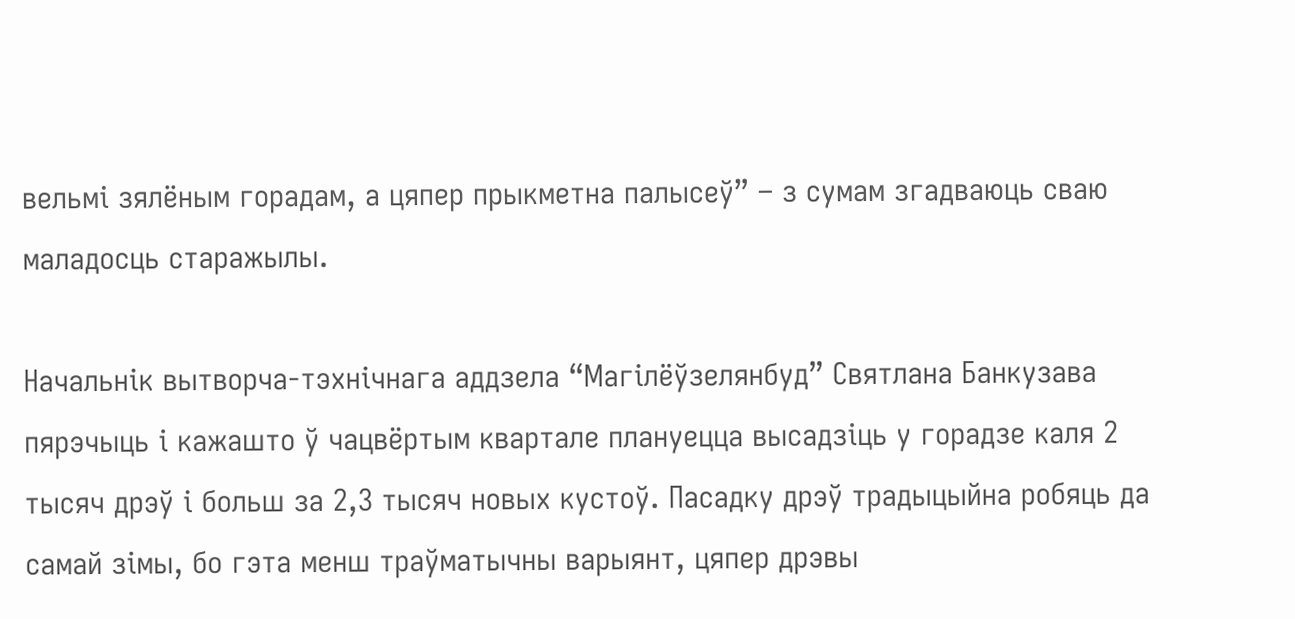вельмі зялёным горадам, а цяпер прыкметна палысеў” – з сумам згадваюць сваю маладосць старажылы.

Начальнік вытворча-тэхнічнага аддзела “Магілёўзелянбуд” Святлана Банкузава пярэчыць і кажашто ў чацвёртым квартале плануецца высадзіць у горадзе каля 2 тысяч дрэў і больш за 2,3 тысяч новых кустоў. Пасадку дрэў традыцыйна робяць да самай зімы, бо гэта менш траўматычны варыянт, цяпер дрэвы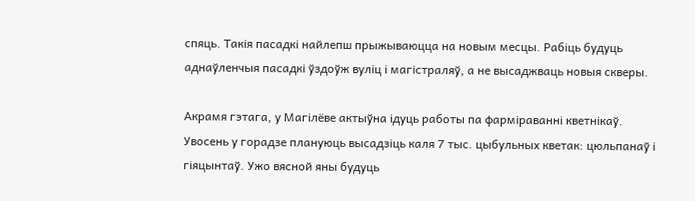спяць. Такія пасадкі найлепш прыжываюцца на новым месцы. Рабіць будуць аднаўленчыя пасадкі ўздоўж вуліц і магістраляў, а не высаджваць новыя скверы.

Акрамя гэтага, у Магілёве актыўна ідуць работы па фарміраванні кветнікаў. Увосень у горадзе плануюць высадзіць каля 7 тыс. цыбульных кветак: цюльпанаў і гіяцынтаў. Ужо вясной яны будуць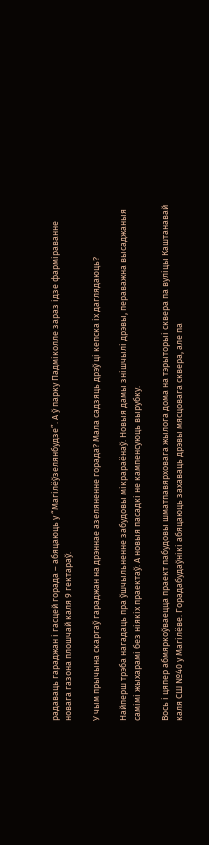радаваць гараджан і гасцей горада – абяцаюць у “Магілёўзелянбудзе”. А ў парку Падміколле зараз ідзе фарміраванне новага газона плошчай каля 9 гектараў.

У чым прычына скаргаў гараджан на дрэннае азеляненне горада? Мала садзяць дрэў ці кепска іх даглядаюць?

Найперш трэба нагадаць пра ўшчыльненне забудовы мікрараёнаў. Новыя дамы знішчылі дрэвы, пераважна высаджаныя самімі жыхарамі без ніякіх праектаў. А новыя пасадкі не кампенсуюць вырубку.

Вось і цяпер абмяркоўваецца праект пабудовы шматпавярховага жылога дома на тэрыторыі сквера па вуліцы Каштанавай каля СШ №40 у Магілёве. Горадабудаўнікі абяцаюць захаваць дрэвы мясцовага сквера, але па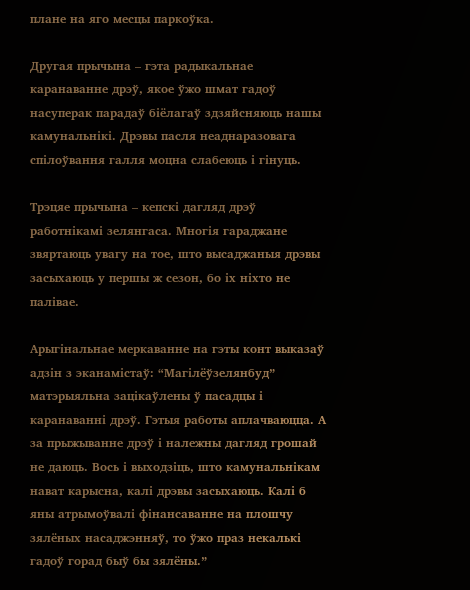плане на яго месцы паркоўка.

Другая прычына – гэта радыкальнае каранаванне дрэў, якое ўжо шмат гадоў насуперак парадаў біёлагаў здзяйсняюць нашы камунальнікі. Дрэвы пасля неаднаразовага спілоўвання галля моцна слабеюць і гінуць.

Трэцяе прычына – кепскі дагляд дрэў работнікамі зелянгаса. Многія гараджане звяртаюць увагу на тое, што высаджаныя дрэвы засыхаюць у першы ж сезон, бо іх ніхто не палівае.

Арыгінальнае меркаванне на гэты конт выказаў адзін з эканамістаў: “Магілёўзелянбуд” матэрыяльна зацікаўлены ў пасадцы і каранаванні дрэў. Гэтыя работы аплачваюцца. А за прыжыванне дрэў і належны дагляд грошай не даюць. Вось і выходзіць, што камунальнікам нават карысна, калі дрэвы засыхаюць. Калі б яны атрымоўвалі фінансаванне на плошчу зялёных насаджэнняў, то ўжо праз некалькі гадоў горад быў бы зялёны.”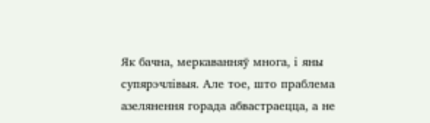Як бачна, меркаванняў многа, і яны супярэчлівыя. Але тое, што праблема азелянення горада абвастраецца, а не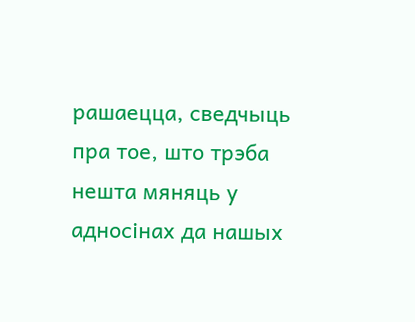рашаецца, сведчыць пра тое, што трэба нешта мяняць у адносінах да нашых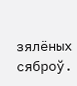зялёных сяброў.